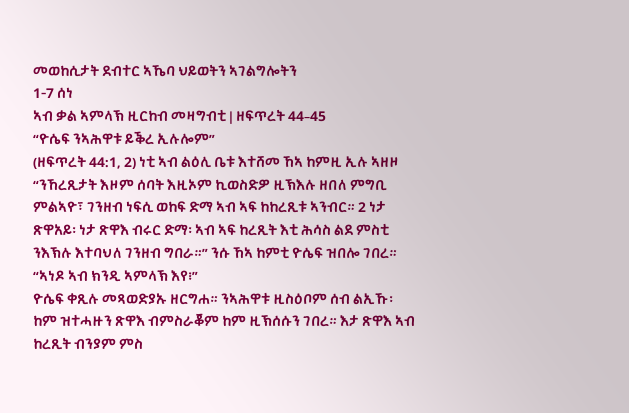መወከሲታት ደብተር ኣኼባ ህይወትን ኣገልግሎትን
1-7 ሰነ
ኣብ ቃል ኣምላኽ ዚርከብ መዛግብቲ | ዘፍጥረት 44–45
“ዮሴፍ ንኣሕዋቱ ይቕረ ኢሉሎም”
(ዘፍጥረት 44:1, 2) ነቲ ኣብ ልዕሊ ቤቱ እተሸመ ኸኣ ከምዚ ኢሉ ኣዘዞ “ንኸረጺታት እዞም ሰባት እዚኦም ኪወስድዎ ዚኽእሉ ዘበለ ምግቢ ምልኣዮ፣ ገንዘብ ነፍሲ ወከፍ ድማ ኣብ ኣፍ ከከረጺቱ ኣንብር። 2 ነታ ጽዋአይ፡ ነታ ጽዋእ ብሩር ድማ፡ ኣብ ኣፍ ከረጺት እቲ ሕሳስ ልደ ምስቲ ንእኽሉ እተባህለ ገንዘብ ግበራ።” ንሱ ኸኣ ከምቲ ዮሴፍ ዝበሎ ገበረ።
“ኣነዶ ኣብ ክንዲ ኣምላኽ እየ፧”
ዮሴፍ ቀጺሉ መጻወድያኡ ዘርግሐ። ንኣሕዋቱ ዚስዕቦም ሰብ ልኢኹ፡ ከም ዝተሓዙን ጽዋእ ብምስራቖም ከም ዚኽሰሱን ገበረ። እታ ጽዋእ ኣብ ከረጺት ብንያም ምስ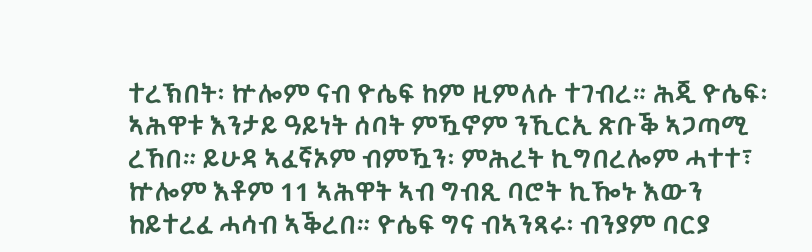ተረኽበት፡ ኵሎም ናብ ዮሴፍ ከም ዚምለሱ ተገብረ። ሕጂ ዮሴፍ፡ ኣሕዋቱ እንታይ ዓይነት ሰባት ምዃኖም ንኺርኢ ጽቡቕ ኣጋጣሚ ረኸበ። ይሁዳ ኣፈኛኦም ብምዃን፡ ምሕረት ኪግበረሎም ሓተተ፣ ኵሎም እቶም 11 ኣሕዋት ኣብ ግብጺ ባሮት ኪዀኑ እውን ከይተረፈ ሓሳብ ኣቕረበ። ዮሴፍ ግና ብኣንጻሩ፡ ብንያም ባርያ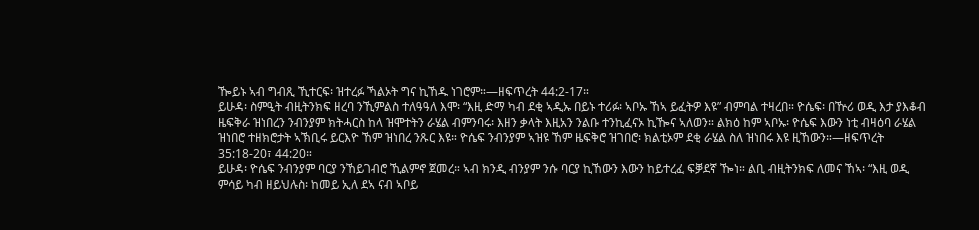ዀይኑ ኣብ ግብጺ ኺተርፍ፡ ዝተረፉ ኻልኦት ግና ኪኸዱ ነገሮም።—ዘፍጥረት 44:2-17።
ይሁዳ፡ ስምዒት ብዚትንክፍ ዘረባ ንኺምልስ ተለዓዓለ እሞ፡ “እዚ ድማ ካብ ደቂ ኣዲኡ በይኑ ተሪፉ፡ ኣቦኡ ኸኣ ይፈትዎ እዩ” ብምባል ተዛረበ። ዮሴፍ፡ በዅሪ ወዲ እታ ያእቆብ ዜፍቅራ ዝነበረን ንብንያም ክትሓርስ ከላ ዝሞተትን ራሄል ብምንባሩ፡ እዘን ቃላት እዚአን ንልቡ ተንኪፈናኦ ኪዀና ኣለወን። ልክዕ ከም ኣቦኡ፡ ዮሴፍ እውን ነቲ ብዛዕባ ራሄል ዝነበሮ ተዘክሮታት ኣኽቢሩ ይርእዮ ኸም ዝነበረ ንጹር እዩ። ዮሴፍ ንብንያም ኣዝዩ ኸም ዜፍቅሮ ዝገበሮ፡ ክልቲኦም ደቂ ራሄል ስለ ዝነበሩ እዩ ዚኸውን።—ዘፍጥረት 35:18-20፣ 44:20።
ይሁዳ፡ ዮሴፍ ንብንያም ባርያ ንኸይገብሮ ኺልምኖ ጀመረ። ኣብ ክንዲ ብንያም ንሱ ባርያ ኪኸውን እውን ከይተረፈ ፍቓደኛ ዀነ። ልቢ ብዚትንክፍ ለመና ኸኣ፡ “እዚ ወዲ ምሳይ ካብ ዘይህሉስ፡ ከመይ ኢለ ደኣ ናብ ኣቦይ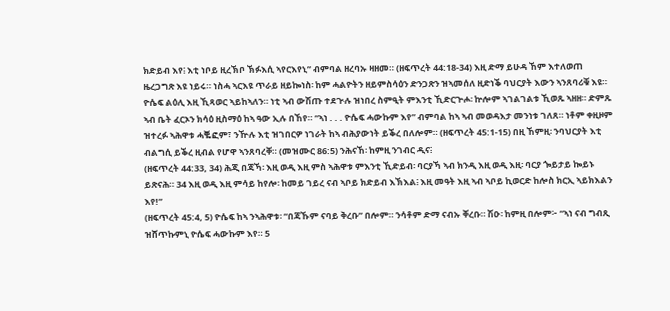ክድይብ እየ፧ እቲ ነቦይ ዚረኽቦ ኽፉእሲ ኣየርእየኒ” ብምባል ዘረባኡ ዛዘመ። (ዘፍጥረት 44:18-34) እዚ ድማ ይሁዳ ኸም እተለወጠ ዜረጋግጽ እዩ ነይሩ። ነስሓ ኣርእዩ ጥራይ ዘይኰነስ፡ ከም ሓልዮትን ዘይምስሳዕን ድንጋጽን ዝኣመሰለ ዚድነቕ ባህርያት እውን ኣንጸባሪቑ እዩ።
ዮሴፍ ልዕሊ እዚ ኺጻወር ኣይከኣለን። ነቲ ኣብ ውሽጡ ተደጒሉ ዝነበረ ስምዒት ምእንቲ ኺድርጕሖ፡ ኵሎም ኣገልገልቱ ኺወጹ ኣዘዘ። ድምጹ ኣብ ቤት ፈርኦን ክሳዕ ዚስማዕ ከኣ ዓው ኢሉ በኸየ። “ኣነ . . . ዮሴፍ ሓውኩም እየ” ብምባል ከኣ ኣብ መወዳእታ መንነቱ ገለጸ። ነቶም ቀዚዞም ዝተረፉ ኣሕዋቱ ሓቘፎም፣ ንዅሉ እቲ ዝገበርዎ ነገራት ከኣ ብሕያውነት ይቕረ በለሎም። (ዘፍጥረት 45:1-15) በዚ ኸምዚ፡ ንባህርያት እቲ ብልግሲ ይቕረ ዚብል የሆዋ ኣንጸባረቐ። (መዝሙር 86:5) ንሕናኸ፡ ከምዚ ንገብር ዲና፧
(ዘፍጥረት 44:33, 34) ሕጂ በጃኻ፡ እዚ ወዲ እዚ ምስ ኣሕዋቱ ምእንቲ ኺድይብ፡ ባርያኻ ኣብ ክንዲ እዚ ወዲ እዚ፡ ባርያ ጐይታይ ኰይኑ ይጽናሕ። 34 እዚ ወዲ እዚ ምሳይ ከየሎ፡ ከመይ ገይረ ናብ ኣቦይ ክድይብ እኽእል፧ እዚ መዓት እዚ ኣብ ኣቦይ ኪወርድ ከሎስ ክርኢ ኣይክእልን እየ!”
(ዘፍጥረት 45:4, 5) ዮሴፍ ከኣ ንኣሕዋቱ፡ “በጃኹም ናባይ ቅረቡ” በሎም። ንሳቶም ድማ ናብኡ ቐረቡ። ሽዑ፡ ከምዚ በሎም፦ “ኣነ ናብ ግብጺ ዝሸጥኩምኒ ዮሴፍ ሓውኩም እየ። 5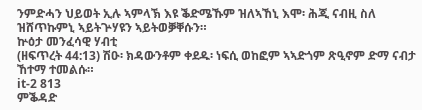ንምድሓን ህይወት ኢሉ ኣምላኽ እዩ ቕድሜኹም ዝለኣኸኒ እሞ፡ ሕጂ ናብዚ ስለ ዝሸጥኩምኒ ኣይትጕሃዩን ኣይትወቓቐሱን።
ኵዕታ መንፈሳዊ ሃብቲ
(ዘፍጥረት 44:13) ሽዑ፡ ክዳውንቶም ቀደዱ፡ ነፍሲ ወከፎም ኣኣድጎም ጽዒኖም ድማ ናብታ ኸተማ ተመልሱ።
it-2 813
ምቕዳድ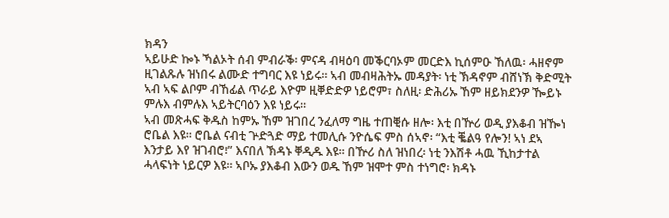ክዳን
ኣይሁድ ኰኑ ኻልኦት ሰብ ምብራቕ፡ ምናዳ ብዛዕባ መቕርባኦም መርድእ ኪሰምዑ ኸለዉ፡ ሓዘኖም ዚገልጹሉ ዝነበሩ ልሙድ ተግባር እዩ ነይሩ። ኣብ መብዛሕትኡ መዳያት፡ ነቲ ኽዳኖም ብሸነኽ ቅድሚት ኣብ ኣፍ ልቦም ብኸፊል ጥራይ እዮም ዚቐድድዎ ነይሮም፣ ስለዚ፡ ድሕሪኡ ኸም ዘይክደንዎ ዀይኑ ምሉእ ብምሉእ ኣይትርባዕን እዩ ነይሩ።
ኣብ መጽሓፍ ቅዱስ ከምኡ ኸም ዝገበረ ንፈለማ ግዜ ተጠቒሱ ዘሎ፡ እቲ በዅሪ ወዲ ያእቆብ ዝዀነ ሮቤል እዩ። ሮቤል ናብቲ ጕድጓድ ማይ ተመሊሱ ንዮሴፍ ምስ ሰኣኖ፡ “እቲ ቘልዓ የሎን! ኣነ ደኣ እንታይ እየ ዝገብሮ፧” እናበለ ኽዳኑ ቐዲዱ እዩ። በዅሪ ስለ ዝነበረ፡ ነቲ ንእሽቶ ሓዉ ኺከታተል ሓላፍነት ነይርዎ እዩ። ኣቦኡ ያእቆብ እውን ወዱ ኸም ዝሞተ ምስ ተነግሮ፡ ክዳኑ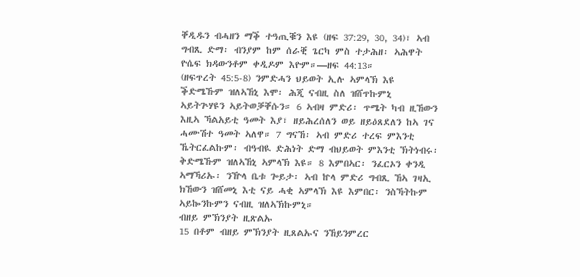ቐዲዱን ብሓዘን ማቕ ተዓጢቑን እዩ (ዘፍ 37:29, 30, 34)፣ ኣብ ግብጺ ድማ፡ ብንያም ከም ሰራቒ ጌርካ ምስ ተታሕዘ፡ ኣሕዋት ዮሴፍ ክዳውንቶም ቀዲዶም እዮም።—ዘፍ 44:13።
(ዘፍጥረት 45:5-8) ንምድሓን ህይወት ኢሉ ኣምላኽ እዩ ቕድሜኹም ዝለኣኸኒ እሞ፡ ሕጂ ናብዚ ስለ ዝሸጥኩምኒ ኣይትጕሃዩን ኣይትወቓቐሱን። 6 ኣብዛ ምድሪ፡ ጥሜት ካብ ዚኸውን እዚኣ ኻልአይቲ ዓመት እያ፣ ዘይሕረሰለን ወይ ዘይዕጸደለን ከኣ ገና ሓሙሽተ ዓመት ኣለዋ። 7 ግናኸ፡ ኣብ ምድሪ ተረፍ ምእንቲ ኼትርፈልኩም፡ ብዓብዪ ድሕነት ድማ ብህይወት ምእንቲ ኽትነብሩ፡ ቅድሜኹም ዝለኣኸኒ ኣምላኽ እዩ። 8 እምበኣር፡ ንፈርኦን ቀንዲ ኣማኻሪኡ፡ ንዅላ ቤቱ ጐይታ፡ ኣብ ኵላ ምድሪ ግብጺ ኸኣ ገዛኢ ክኸውን ዝሸመኒ እቲ ናይ ሓቂ ኣምላኽ እዩ እምበር፡ ንስኻትኩም ኣይኰንኩምን ናብዚ ዝለኣኽኩምኒ።
ብዘይ ምኽንያት ዚጽልኡ
15 በቶም ብዘይ ምኽንያት ዚጸልኡና ንኸይንምረር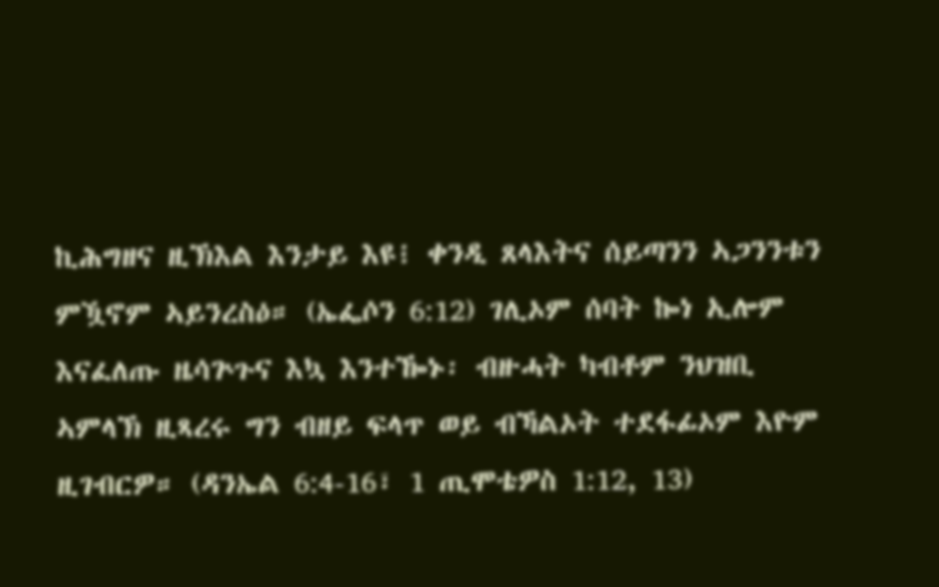ኪሕግዘና ዚኽእል እንታይ እዩ፧ ቀንዲ ጸላእትና ሰይጣንን ኣጋንንቱን ምዃኖም ኣይንረስዕ። (ኤፌሶን 6:12) ገሊኦም ሰባት ኰነ ኢሎም እናፈለጡ ዜሳጕጉና እኳ እንተዀኑ፡ ብዙሓት ካብቶም ንህዝቢ ኣምላኽ ዚጻረሩ ግን ብዘይ ፍላጥ ወይ ብኻልኦት ተደፋፊኦም እዮም ዚገብርዎ። (ዳንኤል 6:4-16፣ 1 ጢሞቴዎስ 1:12, 13)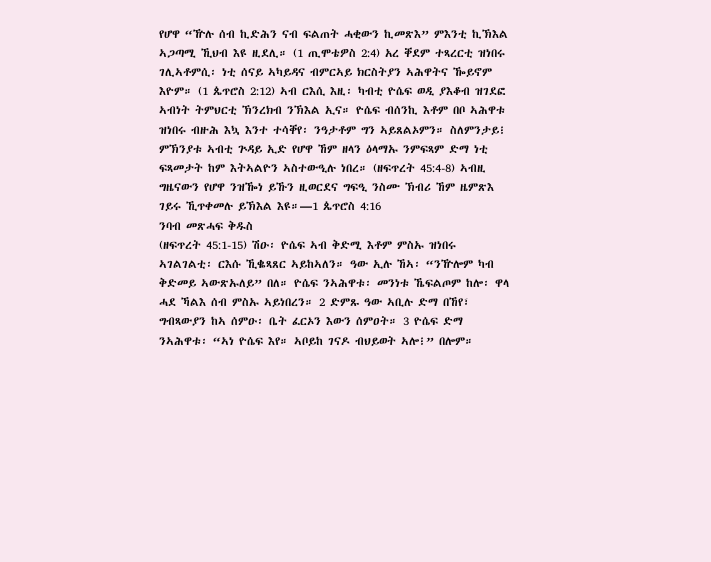የሆዋ “ዅሉ ሰብ ኪድሕን ናብ ፍልጠት ሓቂውን ኪመጽእ” ምእንቲ ኪኽእል ኣጋጣሚ ኺህብ እዩ ዚደሊ። (1 ጢሞቴዎስ 2:4) አረ ቐደም ተጻረርቲ ዝነበሩ ገሊኣቶምሲ፡ ነቲ ሰናይ ኣካይዳና ብምርኣይ ክርስትያን ኣሕዋትና ዀይኖም እዮም። (1 ጴጥሮስ 2:12) ኣብ ርእሲ እዚ፡ ካብቲ ዮሴፍ ወዲ ያእቆብ ዝገደፎ ኣብነት ትምህርቲ ኽንረክብ ንኽእል ኢና። ዮሴፍ ብሰንኪ እቶም በቦ ኣሕዋቱ ዝነበሩ ብዙሕ እኳ እንተ ተሳቐየ፡ ንዓታቶም ግን ኣይጸልኦምን። ስለምንታይ፧ ምኽንያቱ ኣብቲ ጕዳይ ኢድ የሆዋ ኸም ዘላን ዕላማኡ ንምፍጻም ድማ ነቲ ፍጻመታት ከም እትኣልዮን ኣስተውዒሉ ነበረ። (ዘፍጥረት 45:4-8) ኣብዚ ግዜናውን የሆዋ ንዝዀነ ይኹን ዚወርደና ግፍዒ ንስሙ ኽብሪ ኸም ዜምጽእ ገይሩ ኺጥቀመሉ ይኽእል እዩ።—1 ጴጥሮስ 4:16
ንባብ መጽሓፍ ቅዱስ
(ዘፍጥረት 45:1-15) ሽዑ፡ ዮሴፍ ኣብ ቅድሚ እቶም ምስኡ ዝነበሩ ኣገልገልቲ፡ ርእሱ ኺቈጻጸር ኣይከኣለን። ዓው ኢሉ ኸኣ፡ “ንዅሎም ካብ ቅድመይ ኣውጽኡለይ” በለ። ዮሴፍ ንኣሕዋቱ፡ መንነቱ ኼፍልጦም ከሎ፡ ዋላ ሓደ ኻልእ ሰብ ምስኡ ኣይነበረን። 2 ድምጹ ዓው ኣቢሉ ድማ በኸየ፣ ግብጻውያን ከኣ ሰምዑ፡ ቤት ፈርኦን እውን ሰምዐት። 3 ዮሴፍ ድማ ንኣሕዋቱ፡ “ኣነ ዮሴፍ እየ። ኣቦይከ ገናዶ ብህይወት ኣሎ፧” በሎም።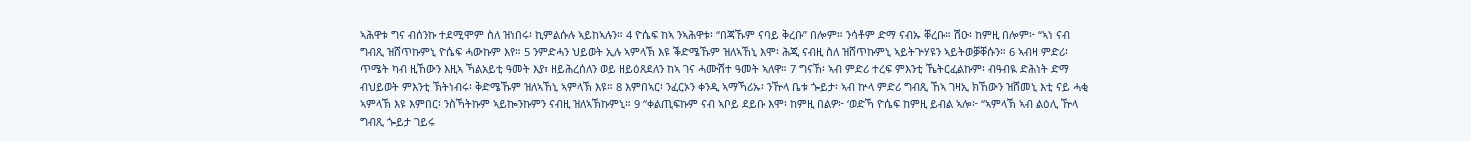ኣሕዋቱ ግና ብሰንኩ ተደሚሞም ስለ ዝነበሩ፡ ኪምልሱሉ ኣይከኣሉን። 4 ዮሴፍ ከኣ ንኣሕዋቱ፡ “በጃኹም ናባይ ቅረቡ” በሎም። ንሳቶም ድማ ናብኡ ቐረቡ። ሽዑ፡ ከምዚ በሎም፦ “ኣነ ናብ ግብጺ ዝሸጥኩምኒ ዮሴፍ ሓውኩም እየ። 5 ንምድሓን ህይወት ኢሉ ኣምላኽ እዩ ቕድሜኹም ዝለኣኸኒ እሞ፡ ሕጂ ናብዚ ስለ ዝሸጥኩምኒ ኣይትጕሃዩን ኣይትወቓቐሱን። 6 ኣብዛ ምድሪ፡ ጥሜት ካብ ዚኸውን እዚኣ ኻልአይቲ ዓመት እያ፣ ዘይሕረሰለን ወይ ዘይዕጸደለን ከኣ ገና ሓሙሽተ ዓመት ኣለዋ። 7 ግናኸ፡ ኣብ ምድሪ ተረፍ ምእንቲ ኼትርፈልኩም፡ ብዓብዪ ድሕነት ድማ ብህይወት ምእንቲ ኽትነብሩ፡ ቅድሜኹም ዝለኣኸኒ ኣምላኽ እዩ። 8 እምበኣር፡ ንፈርኦን ቀንዲ ኣማኻሪኡ፡ ንዅላ ቤቱ ጐይታ፡ ኣብ ኵላ ምድሪ ግብጺ ኸኣ ገዛኢ ክኸውን ዝሸመኒ እቲ ናይ ሓቂ ኣምላኽ እዩ እምበር፡ ንስኻትኩም ኣይኰንኩምን ናብዚ ዝለኣኽኩምኒ። 9 “ቀልጢፍኩም ናብ ኣቦይ ደይቡ እሞ፡ ከምዚ በልዎ፦ ‘ወድኻ ዮሴፍ ከምዚ ይብል ኣሎ፦ “ኣምላኽ ኣብ ልዕሊ ዅላ ግብጺ ጐይታ ገይሩ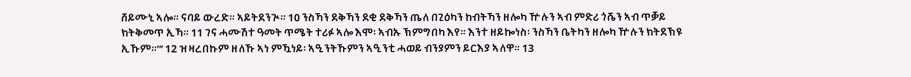ሸይሙኒ ኣሎ። ናባይ ውረድ። ኣይትደንጒ። 10 ንስኻን ደቅኻን ደቂ ደቅኻን ጤለ በጊዕካን ከብትኻን ዘሎካ ዅሉን ኣብ ምድሪ ጎሼን ኣብ ጥቓይ ክትቅመጥ ኢኻ። 11 ገና ሓሙሽተ ዓመት ጥሜት ተሪፉ ኣሎ እሞ፡ ኣብኡ ኽምግበካ እየ። እንተ ዘይኰነስ፡ ንስኻን ቤትካን ዘሎካ ዅሉን ክትደኽዩ ኢኹም።”’ 12 ዝዛረበኩም ዘለኹ ኣነ ምዃነይ፡ ኣዒንትኹምን ኣዒንቲ ሓወይ ብንያምን ይርእያ ኣለዋ። 13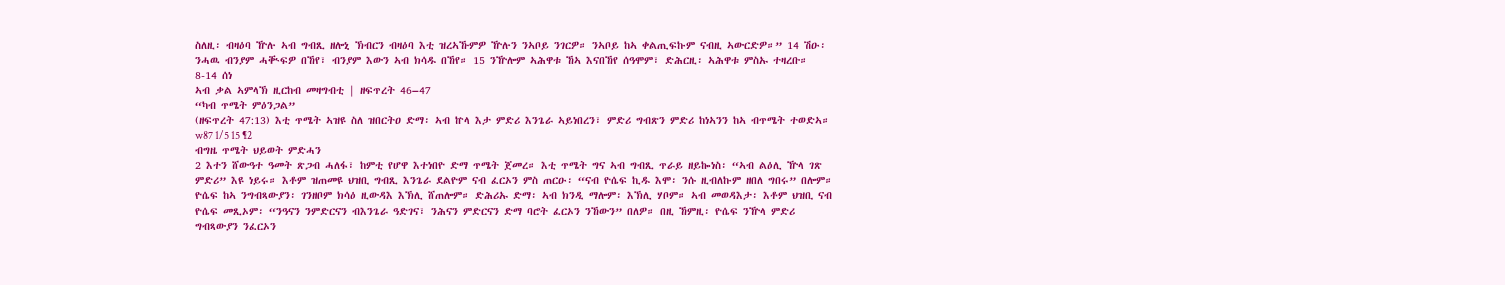ስለዚ፡ ብዛዕባ ዅሉ ኣብ ግብጺ ዘሎኒ ኽብርን ብዛዕባ እቲ ዝረኣኹምዎ ዅሉን ንኣቦይ ንገርዎ። ንኣቦይ ከኣ ቀልጢፍኩም ናብዚ ኣውርድዎ።” 14 ሽዑ፡ ንሓዉ ብንያም ሓቚፍዎ በኸየ፣ ብንያም እውን ኣብ ክሳዱ በኸየ። 15 ንዅሎም ኣሕዋቱ ኸኣ እናበኸየ ሰዓሞም፣ ድሕርዚ፡ ኣሕዋቱ ምስኡ ተዛረቡ።
8-14 ሰነ
ኣብ ቃል ኣምላኽ ዚርከብ መዛግብቲ | ዘፍጥረት 46–47
“ካብ ጥሜት ምዕንጋል”
(ዘፍጥረት 47:13) እቲ ጥሜት ኣዝዩ ስለ ዝበርትዐ ድማ፡ ኣብ ኵላ እታ ምድሪ እንጌራ ኣይነበረን፣ ምድሪ ግብጽን ምድሪ ከነኣንን ከኣ ብጥሜት ተወድኣ።
w87 1/5 15 ¶2
ብግዜ ጥሜት ህይወት ምድሓን
2 እተን ሸውዓተ ዓመት ጽጋብ ሓለፋ፣ ከምቲ የሆዋ እተነበዮ ድማ ጥሜት ጀመረ። እቲ ጥሜት ግና ኣብ ግብጺ ጥራይ ዘይኰነስ፡ “ኣብ ልዕሊ ዅላ ገጽ ምድሪ” እዩ ነይሩ። እቶም ዝጠመዩ ህዝቢ ግብጺ እንጌራ ደልዮም ናብ ፈርኦን ምስ ጠርዑ፡ “ናብ ዮሴፍ ኪዱ እሞ፡ ንሱ ዚብለኩም ዘበለ ግበሩ” በሎም። ዮሴፍ ከኣ ንግብጻውያን፡ ገንዘቦም ክሳዕ ዚውዳእ እኽሊ ሸጠሎም። ድሕሪኡ ድማ፡ ኣብ ክንዲ ማሎም፡ እኽሊ ሃቦም። ኣብ መወዳእታ፡ እቶም ህዝቢ ናብ ዮሴፍ መጺኦም፡ “ንዓናን ንምድርናን ብእንጌራ ዓድገና፣ ንሕናን ምድርናን ድማ ባሮት ፈርኦን ንኸውን” በለዎ። በዚ ኸምዚ፡ ዮሴፍ ንዅላ ምድሪ ግብጻውያን ንፈርኦን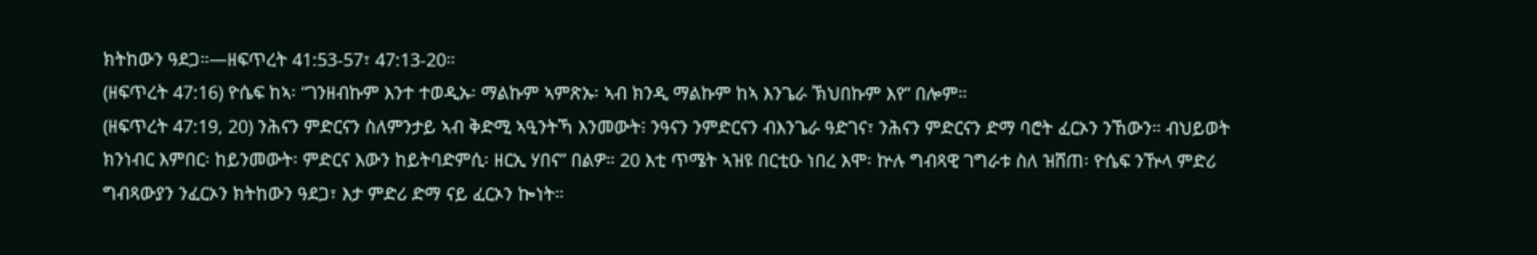ክትከውን ዓደጋ።—ዘፍጥረት 41:53-57፣ 47:13-20።
(ዘፍጥረት 47:16) ዮሴፍ ከኣ፡ “ገንዘብኩም እንተ ተወዲኡ፡ ማልኩም ኣምጽኡ፡ ኣብ ክንዲ ማልኩም ከኣ እንጌራ ኽህበኩም እየ” በሎም።
(ዘፍጥረት 47:19, 20) ንሕናን ምድርናን ስለምንታይ ኣብ ቅድሚ ኣዒንትኻ እንመውት፧ ንዓናን ንምድርናን ብእንጌራ ዓድገና፣ ንሕናን ምድርናን ድማ ባሮት ፈርኦን ንኸውን። ብህይወት ክንነብር እምበር፡ ከይንመውት፡ ምድርና እውን ከይትባድምሲ፡ ዘርኢ ሃበና” በልዎ። 20 እቲ ጥሜት ኣዝዩ በርቲዑ ነበረ እሞ፡ ኵሉ ግብጻዊ ገግራቱ ስለ ዝሸጠ፡ ዮሴፍ ንዅላ ምድሪ ግብጻውያን ንፈርኦን ክትከውን ዓደጋ፣ እታ ምድሪ ድማ ናይ ፈርኦን ኰነት።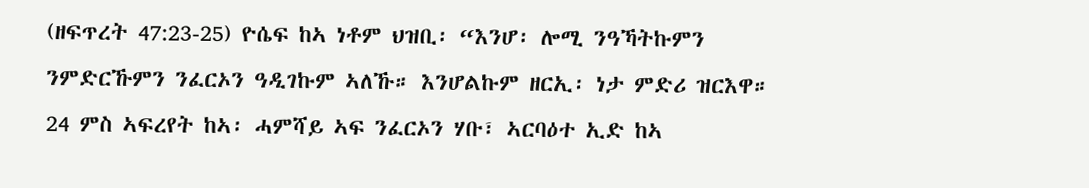(ዘፍጥረት 47:23-25) ዮሴፍ ከኣ ነቶም ህዝቢ፡ “እንሆ፡ ሎሚ ንዓኻትኩምን ንምድርኹምን ንፈርኦን ዓዲገኩም ኣለኹ። እንሆልኩም ዘርኢ፡ ነታ ምድሪ ዝርእዋ። 24 ምስ ኣፍረየት ከኣ፡ ሓምሻይ ኣፍ ንፈርኦን ሃቡ፣ ኣርባዕተ ኢድ ከኣ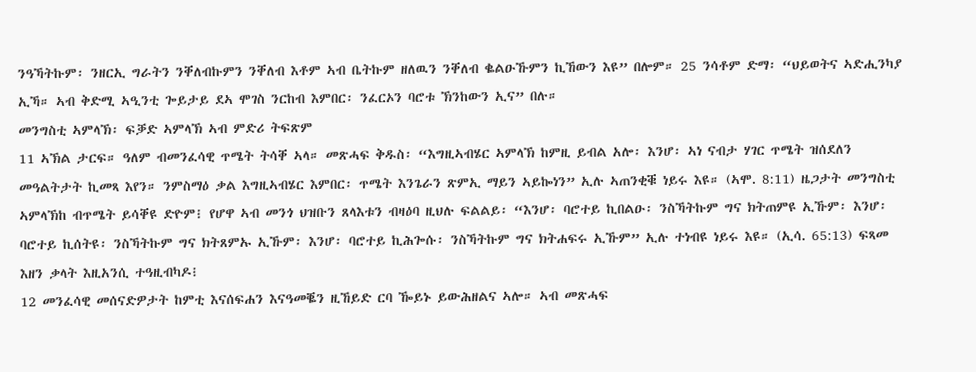ንዓኻትኩም፡ ንዘርኢ ግራትን ንቐለብኩምን ንቐለብ እቶም ኣብ ቤትኩም ዘለዉን ንቐለብ ቈልዑኹምን ኪኸውን እዩ” በሎም። 25 ንሳቶም ድማ፡ “ህይወትና ኣድሒንካያ ኢኻ። ኣብ ቅድሚ ኣዒንቲ ጐይታይ ደኣ ሞገስ ንርከብ እምበር፡ ንፈርኦን ባሮቱ ኽንከውን ኢና” በሉ።
መንግስቲ ኣምላኽ፡ ፍቓድ ኣምላኽ ኣብ ምድሪ ትፍጽም
11 ኣኽል ታርፍ። ዓለም ብመንፈሳዊ ጥሜት ትሳቐ ኣላ። መጽሓፍ ቅዱስ፡ “እግዚኣብሄር ኣምላኽ ከምዚ ይብል አሎ፡ እንሆ፡ ኣነ ናብታ ሃገር ጥሜት ዝሰደለን መዓልትታት ኪመጻ እየን። ንምስማዕ ቃል እግዚኣብሄር እምበር፡ ጥሜት እንጌራን ጽምኢ ማይን ኣይኰነን” ኢሉ ኣጠንቂቑ ነይሩ እዩ። (ኣሞ. 8:11) ዜጋታት መንግስቲ ኣምላኽከ ብጥሜት ይሳቐዩ ድዮም፧ የሆዋ ኣብ መንጎ ህዝቡን ጸላእቱን ብዛዕባ ዚህሉ ፍልልይ፡ “እንሆ፡ ባሮተይ ኪበልዑ፡ ንስኻትኩም ግና ክትጠምዩ ኢኹም፡ እንሆ፡ ባሮተይ ኪሰትዩ፡ ንስኻትኩም ግና ክትጸምኡ ኢኹም፡ እንሆ፡ ባሮተይ ኪሕጐሱ፡ ንስኻትኩም ግና ክትሐፍሩ ኢኹም” ኢሉ ተነብዩ ነይሩ እዩ። (ኢሳ. 65:13) ፍጻመ እዘን ቃላት እዚአንሲ ተዓዚብካዶ፧
12 መንፈሳዊ መሰናድዎታት ከምቲ እናሰፍሐን እናዓመቘን ዚኸይድ ርባ ዀይኑ ይውሕዘልና ኣሎ። ኣብ መጽሓፍ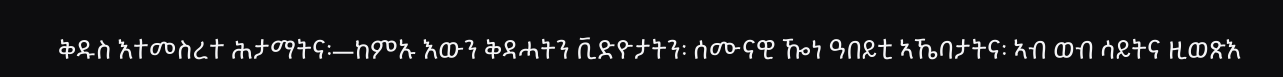ቅዱስ እተመስረተ ሕታማትና፡—ከምኡ እውን ቅዳሓትን ቪድዮታትን፡ ሰሙናዊ ዀነ ዓበይቲ ኣኼባታትና፡ ኣብ ወብ ሳይትና ዚወጽእ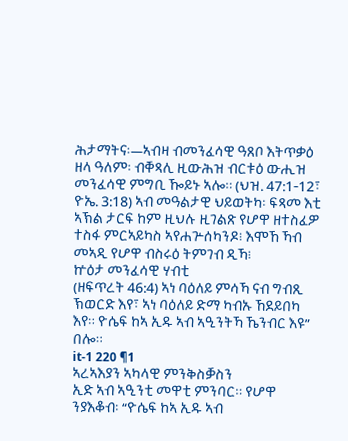ሕታማትና፡—ኣብዛ ብመንፈሳዊ ዓጸቦ እትጥቃዕ ዘላ ዓለም፡ ብቐጻሊ ዚውሕዝ ብርቱዕ ውሒዝ መንፈሳዊ ምግቢ ዀይኑ ኣሎ። (ህዝ. 47:1-12፣ ዮኤ. 3:18) ኣብ መዓልታዊ ህይወትካ፡ ፍጻመ እቲ ኣኽል ታርፍ ከም ዚህሉ ዚገልጽ የሆዋ ዘተስፈዎ ተስፋ ምርኣይካስ ኣየሐጕሰካንዶ፧ እሞኸ ኻብ መኣዲ የሆዋ ብስሩዕ ትምገብ ዲኻ፧
ኵዕታ መንፈሳዊ ሃብቲ
(ዘፍጥረት 46:4) ኣነ ባዕለይ ምሳኻ ናብ ግብጺ ኽወርድ እየ፣ ኣነ ባዕለይ ድማ ካብኡ ኸደይበካ እየ። ዮሴፍ ከኣ ኢዱ ኣብ ኣዒንትኻ ኼንብር እዩ” በሎ።
it-1 220 ¶1
ኣረኣእያን ኣካላዊ ምንቅስቓስን
ኢድ ኣብ ኣዒንቲ መዋቲ ምንባር። የሆዋ ንያእቆብ፡ “ዮሴፍ ከኣ ኢዱ ኣብ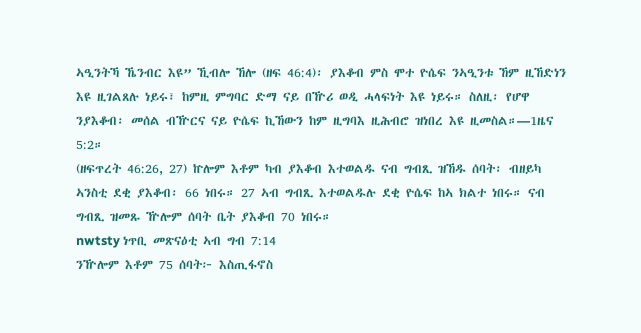ኣዒንትኻ ኼንብር እዩ” ኺብሎ ኸሎ (ዘፍ 46:4)፡ ያእቆብ ምስ ሞተ ዮሴፍ ንኣዒንቱ ኸም ዚኸድነን እዩ ዚገልጸሉ ነይሩ፣ ከምዚ ምግባር ድማ ናይ በዅሪ ወዲ ሓላፍነት እዩ ነይሩ። ስለዚ፡ የሆዋ ንያእቆብ፡ መሰል ብዅርና ናይ ዮሴፍ ኪኸውን ከም ዚግባእ ዚሕብሮ ዝነበረ እዩ ዚመስል።—1ዜና 5:2።
(ዘፍጥረት 46:26, 27) ኵሎም እቶም ካብ ያእቆብ እተወልዱ ናብ ግብጺ ዝኸዱ ሰባት፡ ብዘይካ ኣንስቲ ደቂ ያእቆብ፡ 66 ነበሩ። 27 ኣብ ግብጺ እተወልዱሉ ደቂ ዮሴፍ ከኣ ክልተ ነበሩ። ናብ ግብጺ ዝመጹ ዅሎም ሰባት ቤት ያእቆብ 70 ነበሩ።
nwtsty ነጥቢ መጽናዕቲ ኣብ ግብ 7:14
ንዅሎም እቶም 75 ሰባት፦ እስጢፋኖስ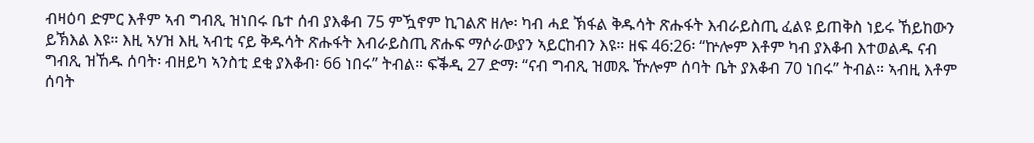ብዛዕባ ድምር እቶም ኣብ ግብጺ ዝነበሩ ቤተ ሰብ ያእቆብ 75 ምዃኖም ኪገልጽ ዘሎ፡ ካብ ሓደ ኽፋል ቅዱሳት ጽሑፋት እብራይስጢ ፈልዩ ይጠቅስ ነይሩ ኸይከውን ይኽእል እዩ። እዚ ኣሃዝ እዚ ኣብቲ ናይ ቅዱሳት ጽሑፋት እብራይስጢ ጽሑፍ ማሶራውያን ኣይርከብን እዩ። ዘፍ 46:26፡ “ኵሎም እቶም ካብ ያእቆብ እተወልዱ ናብ ግብጺ ዝኸዱ ሰባት፡ ብዘይካ ኣንስቲ ደቂ ያእቆብ፡ 66 ነበሩ” ትብል። ፍቕዲ 27 ድማ፡ “ናብ ግብጺ ዝመጹ ዅሎም ሰባት ቤት ያእቆብ 70 ነበሩ” ትብል። ኣብዚ እቶም ሰባት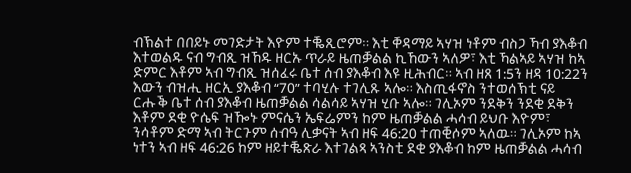ብኽልተ በበይኑ መገድታት እዮም ተቘጺሮም። እቲ ቐዳማይ ኣሃዝ ነቶም ብስጋ ኻብ ያእቆብ እተወልዱ ናብ ግብጺ ዝኸዱ ዘርኡ ጥራይ ዜጠቓልል ኪኸውን ኣለዎ፣ እቲ ኻልኣይ ኣሃዝ ከኣ ድምር እቶም ኣብ ግብጺ ዝሰፈሩ ቤተ ሰብ ያእቆብ እዩ ዚሕብር። ኣብ ዘጸ 1:5ን ዘዳ 10:22ን እውን ብዝሒ ዘርኢ ያእቆብ “70” ተባሂሉ ተገሊጹ ኣሎ። እስጢፋኖስ ንተወሰኽቲ ናይ ርሑቕ ቤተ ሰብ ያእቆብ ዜጠቓልል ሳልሳይ ኣሃዝ ሂቡ ኣሎ። ገሊኦም ንደቅን ንደቂ ደቅን እቶም ደቂ ዮሴፍ ዝዀኑ ምናሴን ኤፍሬምን ከም ዜጠቓልል ሓሳብ ይህቡ እዮም፣ ንሳቶም ድማ ኣብ ትርጉም ሰብዓ ሊቃናት ኣብ ዘፍ 46:20 ተጠቒሶም ኣለዉ። ገሊኦም ከኣ ነተን ኣብ ዘፍ 46:26 ከም ዘይተቘጽራ እተገልጻ ኣንስቲ ደቂ ያእቆብ ከም ዜጠቓልል ሓሳብ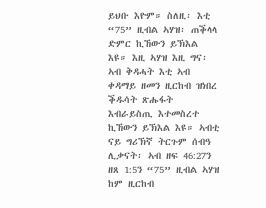ይህቡ እዮም። ስለዚ፡ እቲ “75” ዚብል ኣሃዝ፡ ጠቕላላ ድምር ኪኸውን ይኽእል እዩ። እዚ ኣሃዝ እዚ ግና፡ ኣብ ቅዳሓት እቲ ኣብ ቀዳማይ ዘመን ዚርከብ ዝነበረ ቕዱሳት ጽሑፋት እብራይስጢ እተመስረተ ኪኸውን ይኽእል እዩ። ኣብቲ ናይ ግሪኽኛ ትርጉም ሰብዓ ሊቃናት፡ ኣብ ዘፍ 46:27ን ዘጸ 1:5ን “75” ዚብል ኣሃዝ ከም ዚርከብ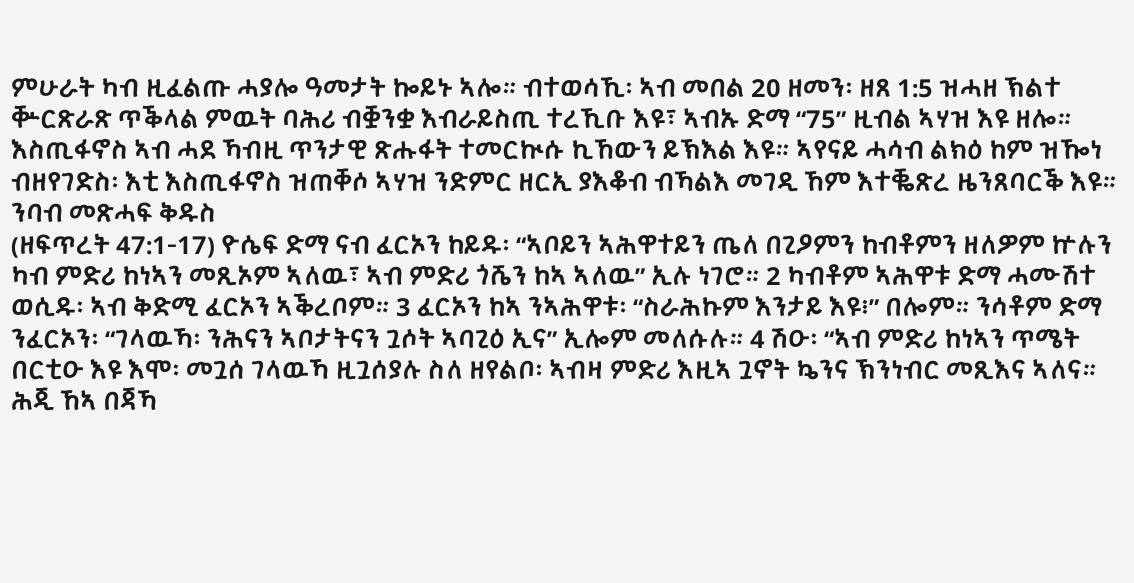ምሁራት ካብ ዚፈልጡ ሓያሎ ዓመታት ኰይኑ ኣሎ። ብተወሳኺ፡ ኣብ መበል 20 ዘመን፡ ዘጸ 1:5 ዝሓዘ ኽልተ ቝርጽራጽ ጥቕላል ምዉት ባሕሪ ብቛንቋ እብራይስጢ ተረኺቡ እዩ፣ ኣብኡ ድማ “75” ዚብል ኣሃዝ እዩ ዘሎ። እስጢፋኖስ ኣብ ሓደ ኻብዚ ጥንታዊ ጽሑፋት ተመርኲሱ ኪኸውን ይኽእል እዩ። ኣየናይ ሓሳብ ልክዕ ከም ዝዀነ ብዘየገድስ፡ እቲ እስጢፋኖስ ዝጠቐሶ ኣሃዝ ንድምር ዘርኢ ያእቆብ ብኻልእ መገዲ ኸም እተቘጽረ ዜንጸባርቕ እዩ።
ንባብ መጽሓፍ ቅዱስ
(ዘፍጥረት 47:1-17) ዮሴፍ ድማ ናብ ፈርኦን ከይዱ፡ “ኣቦይን ኣሕዋተይን ጤለ በጊዖምን ከብቶምን ዘለዎም ኵሉን ካብ ምድሪ ከነኣን መጺኦም ኣለዉ፣ ኣብ ምድሪ ጎሼን ከኣ ኣለዉ” ኢሉ ነገሮ። 2 ካብቶም ኣሕዋቱ ድማ ሓሙሽተ ወሲዱ፡ ኣብ ቅድሚ ፈርኦን ኣቕረቦም። 3 ፈርኦን ከኣ ንኣሕዋቱ፡ “ስራሕኩም እንታይ እዩ፧” በሎም። ንሳቶም ድማ ንፈርኦን፡ “ገላዉኻ፡ ንሕናን ኣቦታትናን ጓሶት ኣባጊዕ ኢና” ኢሎም መለሱሉ። 4 ሽዑ፡ “ኣብ ምድሪ ከነኣን ጥሜት በርቲዑ እዩ እሞ፡ መጓሰ ገላዉኻ ዚጓሰያሉ ስለ ዘየልቦ፡ ኣብዛ ምድሪ እዚኣ ጓኖት ኴንና ኽንነብር መጺእና ኣለና። ሕጂ ኸኣ በጃኻ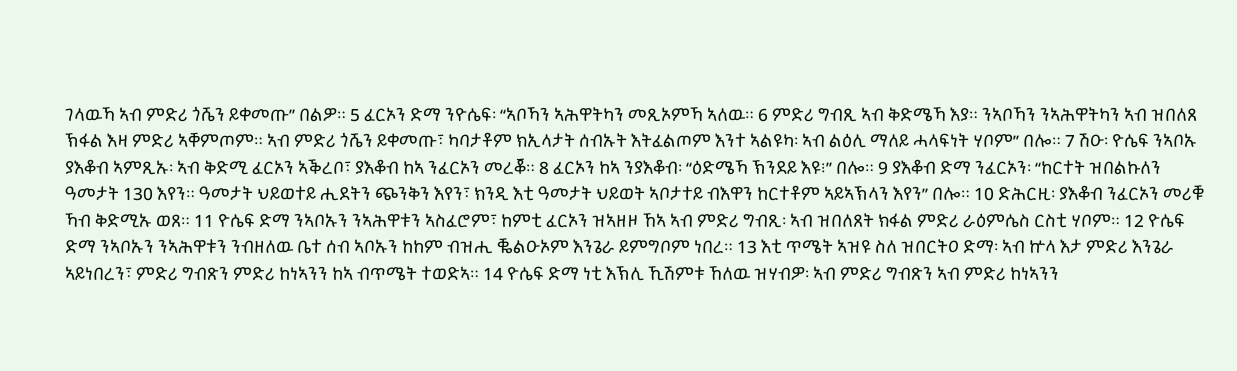ገላዉኻ ኣብ ምድሪ ጎሼን ይቀመጡ” በልዎ። 5 ፈርኦን ድማ ንዮሴፍ፡ “ኣቦኻን ኣሕዋትካን መጺኦምኻ ኣለዉ። 6 ምድሪ ግብጺ ኣብ ቅድሜኻ እያ። ንኣቦኻን ንኣሕዋትካን ኣብ ዝበለጸ ኽፋል እዛ ምድሪ ኣቐምጦም። ኣብ ምድሪ ጎሼን ይቀመጡ፣ ካባታቶም ክኢላታት ሰብኡት እትፈልጦም እንተ ኣልዩካ፡ ኣብ ልዕሊ ማለይ ሓላፍነት ሃቦም” በሎ። 7 ሽዑ፡ ዮሴፍ ንኣቦኡ ያእቆብ ኣምጺኡ፡ ኣብ ቅድሚ ፈርኦን ኣቕረቦ፣ ያእቆብ ከኣ ንፈርኦን መረቖ። 8 ፈርኦን ከኣ ንያእቆብ፡ “ዕድሜኻ ኽንደይ እዩ፧” በሎ። 9 ያእቆብ ድማ ንፈርኦን፡ “ከርተት ዝበልኩለን ዓመታት 130 እየን። ዓመታት ህይወተይ ሒደትን ጭንቅን እየን፣ ክንዲ እቲ ዓመታት ህይወት ኣቦታተይ ብእዋን ከርተቶም ኣይኣኽላን እየን” በሎ። 10 ድሕርዚ፡ ያእቆብ ንፈርኦን መሪቑ ኻብ ቅድሚኡ ወጸ። 11 ዮሴፍ ድማ ንኣቦኡን ንኣሕዋቱን ኣስፈሮም፣ ከምቲ ፈርኦን ዝኣዘዞ ኸኣ ኣብ ምድሪ ግብጺ፡ ኣብ ዝበለጸት ክፋል ምድሪ ራዕምሴስ ርስቲ ሃቦም። 12 ዮሴፍ ድማ ንኣቦኡን ንኣሕዋቱን ንብዘለዉ ቤተ ሰብ ኣቦኡን ከከም ብዝሒ ቘልዑኦም እንጌራ ይምግቦም ነበረ። 13 እቲ ጥሜት ኣዝዩ ስለ ዝበርትዐ ድማ፡ ኣብ ኵላ እታ ምድሪ እንጌራ ኣይነበረን፣ ምድሪ ግብጽን ምድሪ ከነኣንን ከኣ ብጥሜት ተወድኣ። 14 ዮሴፍ ድማ ነቲ እኽሊ ኺሽምቱ ኸለዉ ዝሃብዎ፡ ኣብ ምድሪ ግብጽን ኣብ ምድሪ ከነኣንን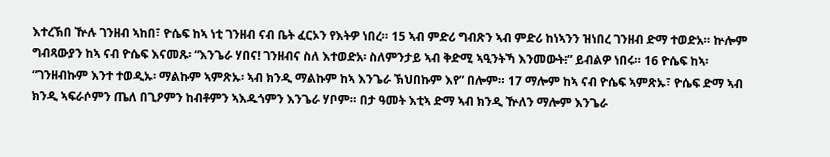እተረኽበ ዅሉ ገንዘብ ኣከበ፣ ዮሴፍ ከኣ ነቲ ገንዘብ ናብ ቤት ፈርኦን የእትዎ ነበረ። 15 ኣብ ምድሪ ግብጽን ኣብ ምድሪ ከነኣንን ዝነበረ ገንዘብ ድማ ተወድአ። ኵሎም ግብጻውያን ከኣ ናብ ዮሴፍ እናመጹ፡ “እንጌራ ሃበና! ገንዘብና ስለ እተወድአ፡ ስለምንታይ ኣብ ቅድሚ ኣዒንትኻ እንመውት፧” ይብልዎ ነበሩ። 16 ዮሴፍ ከኣ፡ “ገንዘብኩም እንተ ተወዲኡ፡ ማልኩም ኣምጽኡ፡ ኣብ ክንዲ ማልኩም ከኣ እንጌራ ኽህበኩም እየ” በሎም። 17 ማሎም ከኣ ናብ ዮሴፍ ኣምጽኡ፣ ዮሴፍ ድማ ኣብ ክንዲ ኣፍራሶምን ጤለ በጊዖምን ከብቶምን ኣእዱጎምን እንጌራ ሃቦም። በታ ዓመት እቲኣ ድማ ኣብ ክንዲ ዅለን ማሎም እንጌራ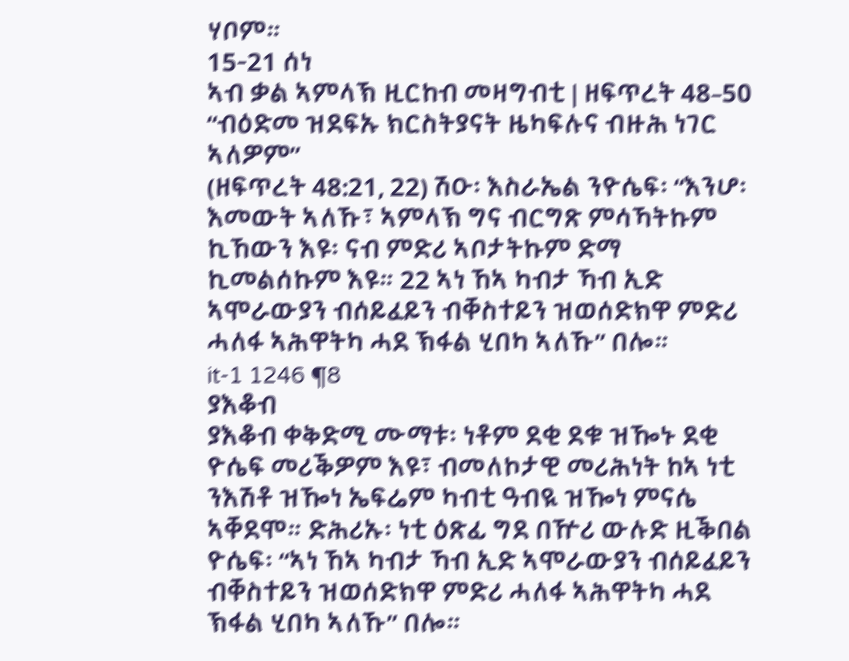ሃቦም።
15-21 ሰነ
ኣብ ቃል ኣምላኽ ዚርከብ መዛግብቲ | ዘፍጥረት 48–50
“ብዕድመ ዝደፍኡ ክርስትያናት ዜካፍሉና ብዙሕ ነገር ኣለዎም”
(ዘፍጥረት 48:21, 22) ሽዑ፡ እስራኤል ንዮሴፍ፡ “እንሆ፡ እመውት ኣለኹ፣ ኣምላኽ ግና ብርግጽ ምሳኻትኩም ኪኸውን እዩ፡ ናብ ምድሪ ኣቦታትኩም ድማ ኪመልሰኩም እዩ። 22 ኣነ ኸኣ ካብታ ኻብ ኢድ ኣሞራውያን ብሰይፈይን ብቐስተይን ዝወሰድክዋ ምድሪ ሓለፋ ኣሕዋትካ ሓደ ኽፋል ሂበካ ኣለኹ” በሎ።
it-1 1246 ¶8
ያእቆብ
ያእቆብ ቀቅድሚ ሙማቱ፡ ነቶም ደቂ ደቁ ዝዀኑ ደቂ ዮሴፍ መሪቕዎም እዩ፣ ብመለኮታዊ መሪሕነት ከኣ ነቲ ንእሽቶ ዝዀነ ኤፍሬም ካብቲ ዓብዪ ዝዀነ ምናሴ ኣቐደሞ። ድሕሪኡ፡ ነቲ ዕጽፊ ግደ በዅሪ ውሉድ ዚቕበል ዮሴፍ፡ “ኣነ ኸኣ ካብታ ኻብ ኢድ ኣሞራውያን ብሰይፈይን ብቐስተይን ዝወሰድክዋ ምድሪ ሓለፋ ኣሕዋትካ ሓደ ኽፋል ሂበካ ኣለኹ” በሎ።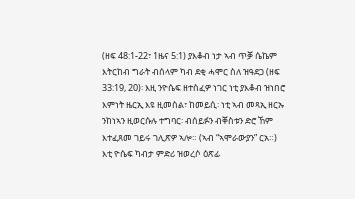(ዘፍ 48:1-22፣ 1ዜና 5:1) ያእቆብ ነታ ኣብ ጥቓ ሴኬም እትርከብ ግራት ብሰላም ካብ ደቂ ሓሞር ስለ ዝዓደጋ (ዘፍ 33:19, 20)፡ እዚ ንዮሴፍ ዘተስፈዎ ነገር ነቲ ያእቆብ ዝነበሮ እምነት ዜርኢ እዩ ዚመስል፣ ከመይሲ፡ ነቲ ኣብ መጻኢ ዘርኡ ንከነኣን ዚወርሱሉ ተግባር፡ ብሰይፉን ብቐስቱን ድሮ ኸም እተፈጸመ ገይሩ ገሊጽዎ ኣሎ። (ኣብ “ኣሞራውያን” ርአ።) እቲ ዮሴፍ ካብታ ምድሪ ዝወረሶ ዕጽፊ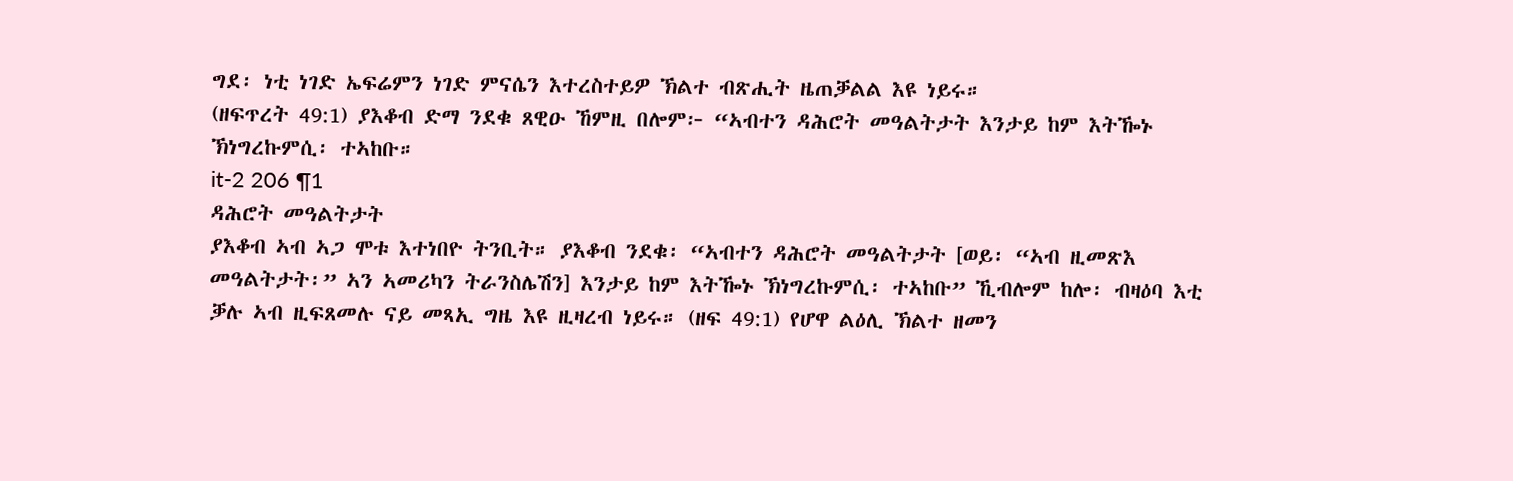ግደ፡ ነቲ ነገድ ኤፍሬምን ነገድ ምናሴን እተረስተይዎ ኽልተ ብጽሒት ዜጠቓልል እዩ ነይሩ።
(ዘፍጥረት 49:1) ያእቆብ ድማ ንደቁ ጸዊዑ ኸምዚ በሎም፦ “ኣብተን ዳሕሮት መዓልትታት እንታይ ከም እትዀኑ ኽነግረኩምሲ፡ ተኣከቡ።
it-2 206 ¶1
ዳሕሮት መዓልትታት
ያእቆብ ኣብ ኣጋ ሞቱ እተነበዮ ትንቢት። ያእቆብ ንደቁ፡ “ኣብተን ዳሕሮት መዓልትታት [ወይ፡ “ኣብ ዚመጽእ መዓልትታት፡” ኣን ኣመሪካን ትራንስሌሽን] እንታይ ከም እትዀኑ ኽነግረኩምሲ፡ ተኣከቡ” ኺብሎም ከሎ፡ ብዛዕባ እቲ ቓሉ ኣብ ዚፍጸመሉ ናይ መጻኢ ግዜ እዩ ዚዛረብ ነይሩ። (ዘፍ 49:1) የሆዋ ልዕሊ ኽልተ ዘመን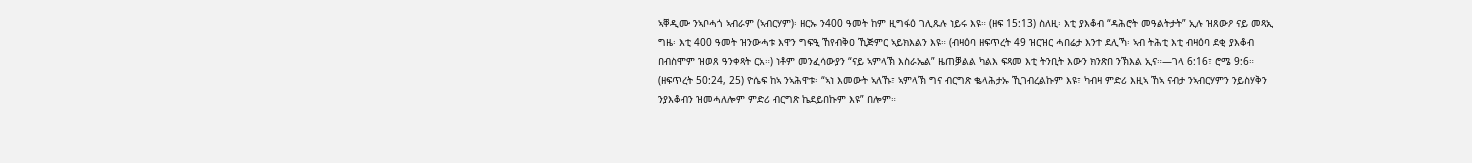ኣቐዲሙ ንኣቦሓጎ ኣብራም (ኣብርሃም)፡ ዘርኡ ን400 ዓመት ከም ዚግፋዕ ገሊጹሉ ነይሩ እዩ። (ዘፍ 15:13) ስለዚ፡ እቲ ያእቆብ “ዳሕሮት መዓልትታት” ኢሉ ዝጸውዖ ናይ መጻኢ ግዜ፡ እቲ 400 ዓመት ዝንውሓቱ እዋን ግፍዒ ኸየብቅዐ ኺጅምር ኣይክእልን እዩ። (ብዛዕባ ዘፍጥረት 49 ዝርዝር ሓበሬታ እንተ ደሊኻ፡ ኣብ ትሕቲ እቲ ብዛዕባ ደቂ ያእቆብ በብስሞም ዝወጸ ዓንቀጻት ርአ።) ነቶም መንፈሳውያን “ናይ ኣምላኽ እስራኤል” ዜጠቓልል ካልእ ፍጻመ እቲ ትንቢት እውን ክንጽበ ንኽእል ኢና።—ገላ 6:16፣ ሮሜ 9:6።
(ዘፍጥረት 50:24, 25) ዮሴፍ ከኣ ንኣሕዋቱ፡ “ኣነ እመውት ኣለኹ፣ ኣምላኽ ግና ብርግጽ ቈላሕታኡ ኺገብረልኩም እዩ፣ ካብዛ ምድሪ እዚኣ ኸኣ ናብታ ንኣብርሃምን ንይስሃቅን ንያእቆብን ዝመሓለሎም ምድሪ ብርግጽ ኬደይበኩም እዩ” በሎም።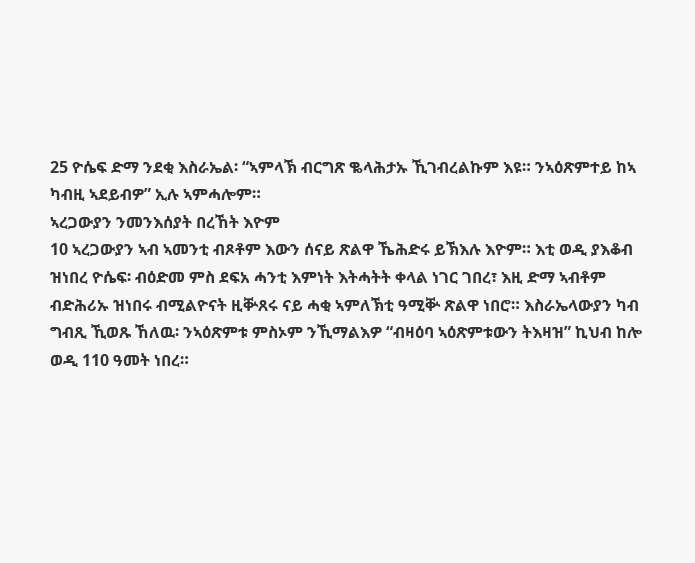25 ዮሴፍ ድማ ንደቂ እስራኤል፡ “ኣምላኽ ብርግጽ ቈላሕታኡ ኺገብረልኩም እዩ። ንኣዕጽምተይ ከኣ ካብዚ ኣደይብዎ” ኢሉ ኣምሓሎም።
ኣረጋውያን ንመንእሰያት በረኸት እዮም
10 ኣረጋውያን ኣብ ኣመንቲ ብጾቶም እውን ሰናይ ጽልዋ ኼሕድሩ ይኽእሉ እዮም። እቲ ወዲ ያእቆብ ዝነበረ ዮሴፍ፡ ብዕድመ ምስ ደፍአ ሓንቲ እምነት እትሓትት ቀላል ነገር ገበረ፣ እዚ ድማ ኣብቶም ብድሕሪኡ ዝነበሩ ብሚልዮናት ዚቝጸሩ ናይ ሓቂ ኣምለኽቲ ዓሚቝ ጽልዋ ነበሮ። እስራኤላውያን ካብ ግብጺ ኺወጹ ኸለዉ፡ ንኣዕጽምቱ ምስኦም ንኺማልእዎ “ብዛዕባ ኣዕጽምቱውን ትእዛዝ” ኪህብ ከሎ ወዲ 110 ዓመት ነበረ።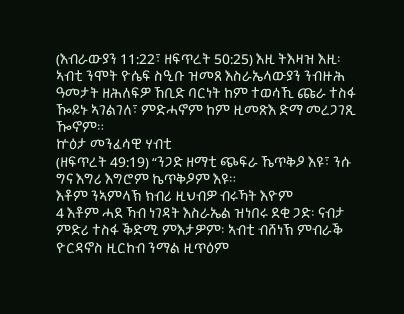(እብራውያን 11:22፣ ዘፍጥረት 50:25) እዚ ትእዛዝ እዚ፡ ኣብቲ ንሞት ዮሴፍ ስዒቡ ዝመጸ እስራኤላውያን ንብዙሕ ዓመታት ዘሕለፍዎ ኸቢድ ባርነት ከም ተወሳኺ ጩራ ተስፋ ዀይኑ ኣገልገለ፣ ምድሓኖም ከም ዚመጽእ ድማ መረጋገጺ ዀኖም።
ኵዕታ መንፈሳዊ ሃብቲ
(ዘፍጥረት 49:19) “ንጋድ ዘማቲ ጭፍራ ኼጥቅዖ እዩ፣ ንሱ ግና እግሪ እግሮም ኬጥቅዖም እዩ።
እቶም ንኣምላኽ ክብሪ ዚህብዎ ብሩኻት እዮም
4 እቶም ሓደ ኻብ ነገዳት እስራኤል ዝነበሩ ደቂ ጋድ፡ ናብታ ምድሪ ተስፋ ቕድሚ ምእታዎም፡ ኣብቲ ብሸነኽ ምብራቕ ዮርዳኖስ ዚርከብ ንማል ዚጥዕም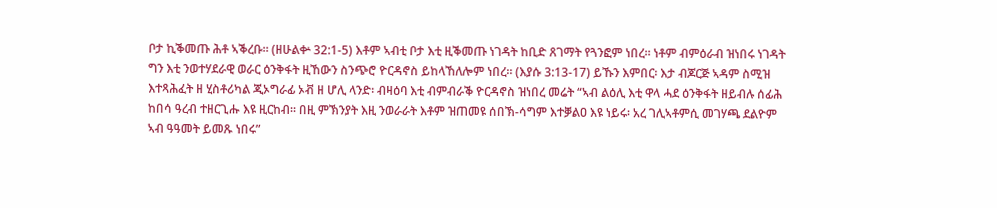ቦታ ኪቕመጡ ሕቶ ኣቕረቡ። (ዘሁልቍ 32:1-5) እቶም ኣብቲ ቦታ እቲ ዚቕመጡ ነገዳት ከቢድ ጸገማት የጓንፎም ነበረ። ነቶም ብምዕራብ ዝነበሩ ነገዳት ግን እቲ ንወተሃደራዊ ወራር ዕንቅፋት ዚኸውን ስንጭሮ ዮርዳኖስ ይከላኸለሎም ነበረ። (እያሱ 3:13-17) ይኹን እምበር፡ እታ ብጆርጅ ኣዳም ስሚዝ እተጻሕፈት ዘ ሂስቶሪካል ጂኦግራፊ ኦቭ ዘ ሆሊ ላንድ፡ ብዛዕባ እቲ ብምብራቕ ዮርዳኖስ ዝነበረ መሬት “ኣብ ልዕሊ እቲ ዋላ ሓደ ዕንቅፋት ዘይብሉ ሰፊሕ ከበሳ ዓረብ ተዘርጊሑ እዩ ዚርከብ። በዚ ምኽንያት እዚ ንወራራት እቶም ዝጠመዩ ሰበኽ-ሳግም እተቓልዐ እዩ ነይሩ፡ አረ ገሊኣቶምሲ መገሃጫ ደልዮም ኣብ ዓዓመት ይመጹ ነበሩ”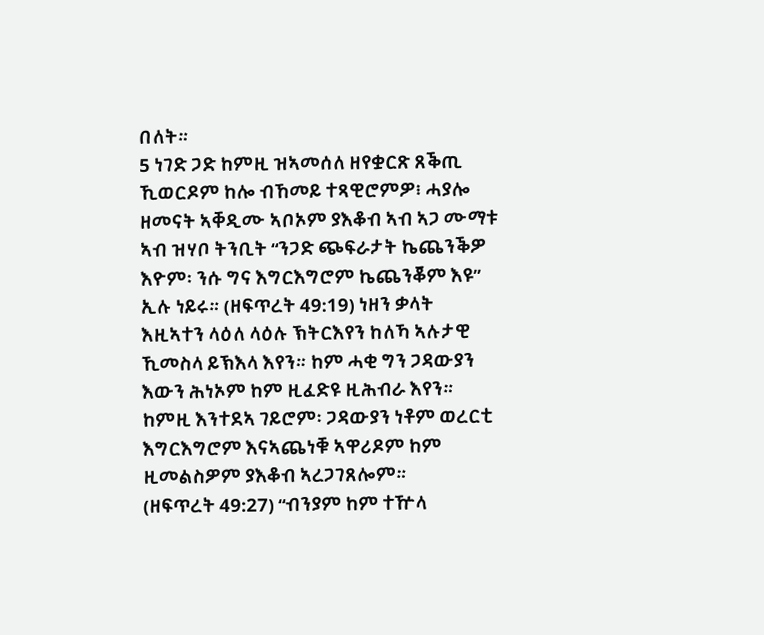በለት።
5 ነገድ ጋድ ከምዚ ዝኣመሰለ ዘየቋርጽ ጸቕጢ ኺወርዶም ከሎ ብኸመይ ተጻዊሮምዎ፧ ሓያሎ ዘመናት ኣቐዲሙ ኣቦኦም ያእቆብ ኣብ ኣጋ ሙማቱ ኣብ ዝሃቦ ትንቢት “ንጋድ ጭፍራታት ኬጨንቕዎ እዮም፡ ንሱ ግና እግርእግሮም ኬጨንቖም እዩ” ኢሉ ነይሩ። (ዘፍጥረት 49:19) ነዘን ቃላት እዚኣተን ላዕለ ላዕሉ ኽትርእየን ከለኻ ኣሉታዊ ኺመስላ ይኽእላ እየን። ከም ሓቂ ግን ጋዳውያን እውን ሕነኦም ከም ዚፈድዩ ዚሕብራ እየን። ከምዚ እንተደኣ ገይሮም፡ ጋዳውያን ነቶም ወረርቲ እግርእግሮም እናኣጨነቑ ኣዋሪዶም ከም ዚመልስዎም ያእቆብ ኣረጋገጸሎም።
(ዘፍጥረት 49:27) “ብንያም ከም ተዅላ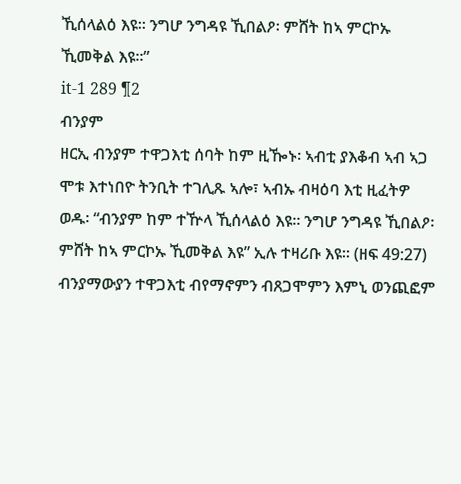ኺሰላልዕ እዩ። ንግሆ ንግዳዩ ኺበልዖ፡ ምሸት ከኣ ምርኮኡ ኺመቅል እዩ።”
it-1 289 ¶2
ብንያም
ዘርኢ ብንያም ተዋጋእቲ ሰባት ከም ዚዀኑ፡ ኣብቲ ያእቆብ ኣብ ኣጋ ሞቱ እተነበዮ ትንቢት ተገሊጹ ኣሎ፣ ኣብኡ ብዛዕባ እቲ ዚፈትዎ ወዱ፡ “ብንያም ከም ተዅላ ኺሰላልዕ እዩ። ንግሆ ንግዳዩ ኺበልዖ፡ ምሸት ከኣ ምርኮኡ ኺመቅል እዩ” ኢሉ ተዛሪቡ እዩ። (ዘፍ 49:27) ብንያማውያን ተዋጋእቲ ብየማኖምን ብጸጋሞምን እምኒ ወንጪፎም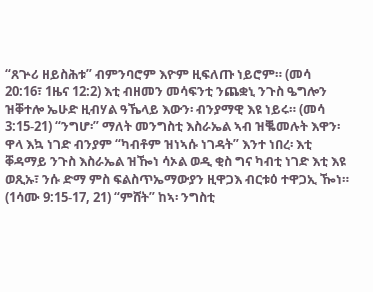“ጸጕሪ ዘይስሕቱ” ብምንባሮም እዮም ዚፍለጡ ነይሮም። (መሳ 20:16፣ 1ዜና 12:2) እቲ ብዘመን መሳፍንቲ ንጨቋኒ ንጉስ ዔግሎን ዝቐተሎ ኤሁድ ዚብሃል ዓኼላይ እውን፡ ብንያማዊ እዩ ነይሩ። (መሳ 3:15-21) “ንግሆ፡” ማለት መንግስቲ እስራኤል ኣብ ዝቘመሉት እዋን፡ ዋላ እኳ ነገድ ብንያም “ካብቶም ዝነኣሱ ነገዳት” እንተ ነበረ፡ እቲ ቐዳማይ ንጉስ እስራኤል ዝዀነ ሳኦል ወዲ ቂስ ግና ካብቲ ነገድ እቲ እዩ ወጺኡ፣ ንሱ ድማ ምስ ፍልስጥኤማውያን ዚዋጋእ ብርቱዕ ተዋጋኢ ዀነ። (1ሳሙ 9:15-17, 21) “ምሸት” ከኣ፡ ንግስቲ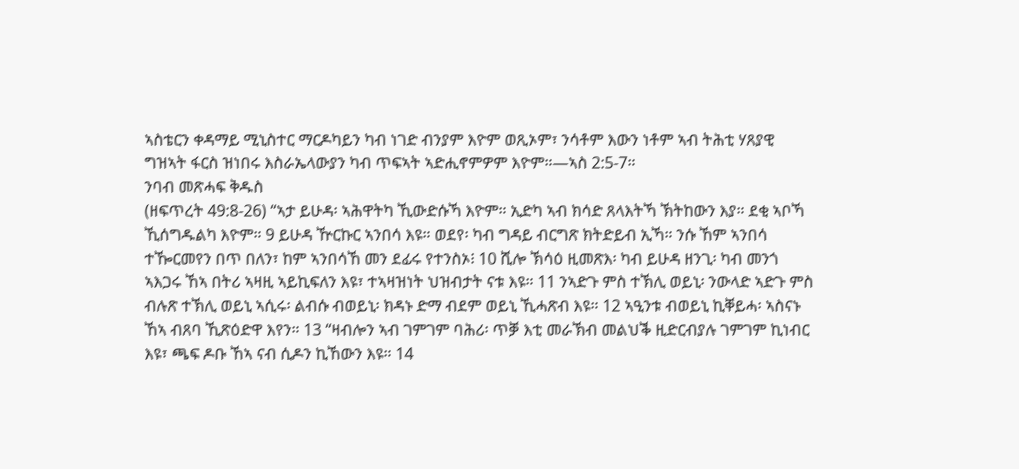ኣስቴርን ቀዳማይ ሚኒስተር ማርዶካይን ካብ ነገድ ብንያም እዮም ወጺኦም፣ ንሳቶም እውን ነቶም ኣብ ትሕቲ ሃጸያዊ ግዝኣት ፋርስ ዝነበሩ እስራኤላውያን ካብ ጥፍኣት ኣድሒኖምዎም እዮም።—ኣስ 2:5-7።
ንባብ መጽሓፍ ቅዱስ
(ዘፍጥረት 49:8-26) “ኣታ ይሁዳ፡ ኣሕዋትካ ኺውድሱኻ እዮም። ኢድካ ኣብ ክሳድ ጸላእትኻ ኽትከውን እያ። ደቂ ኣቦኻ ኺሰግዱልካ እዮም። 9 ይሁዳ ዅርኩር ኣንበሳ እዩ። ወደየ፡ ካብ ግዳይ ብርግጽ ክትድይብ ኢኻ። ንሱ ኸም ኣንበሳ ተዀርመየን በጥ በለን፣ ከም ኣንበሳኸ መን ደፊሩ የተንስኦ፧ 10 ሺሎ ኽሳዕ ዚመጽእ፡ ካብ ይሁዳ ዘንጊ፡ ካብ መንጎ ኣእጋሩ ኸኣ በትሪ ኣዛዚ ኣይኪፍለን እዩ፣ ተኣዛዝነት ህዝብታት ናቱ እዩ። 11 ንኣድጉ ምስ ተኽሊ ወይኒ፡ ንውላድ ኣድጉ ምስ ብሉጽ ተኽሊ ወይኒ ኣሲሩ፡ ልብሱ ብወይኒ፡ ክዳኑ ድማ ብደም ወይኒ ኺሓጽብ እዩ። 12 ኣዒንቱ ብወይኒ ኪቐይሓ፡ ኣስናኑ ኸኣ ብጸባ ኺጽዕድዋ እየን። 13 “ዛብሎን ኣብ ገምገም ባሕሪ፡ ጥቓ እቲ መራኽብ መልህቕ ዚድርብያሉ ገምገም ኪነብር እዩ፣ ጫፍ ዶቡ ኸኣ ናብ ሲዶን ኪኸውን እዩ። 14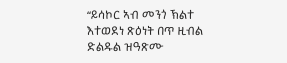“ይሳኮር ኣብ መንጎ ኽልተ እተወደነ ጽዕነት በጥ ዚብል ድልዱል ዝዓጽሙ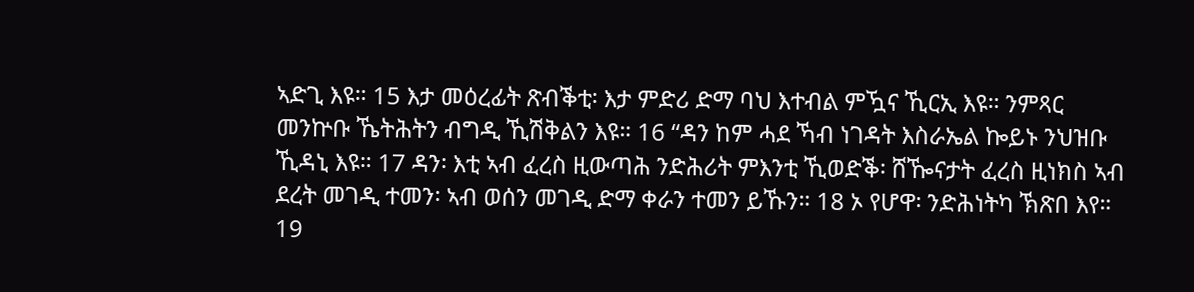ኣድጊ እዩ። 15 እታ መዕረፊት ጽብቕቲ፡ እታ ምድሪ ድማ ባህ እተብል ምዃና ኺርኢ እዩ። ንምጻር መንኵቡ ኼትሕትን ብግዲ ኺሽቅልን እዩ። 16 “ዳን ከም ሓደ ኻብ ነገዳት እስራኤል ኰይኑ ንህዝቡ ኺዳኒ እዩ። 17 ዳን፡ እቲ ኣብ ፈረስ ዚውጣሕ ንድሕሪት ምእንቲ ኺወድቕ፡ ሸዀናታት ፈረስ ዚነክስ ኣብ ደረት መገዲ ተመን፡ ኣብ ወሰን መገዲ ድማ ቀራን ተመን ይኹን። 18 ኦ የሆዋ፡ ንድሕነትካ ኽጽበ እየ። 19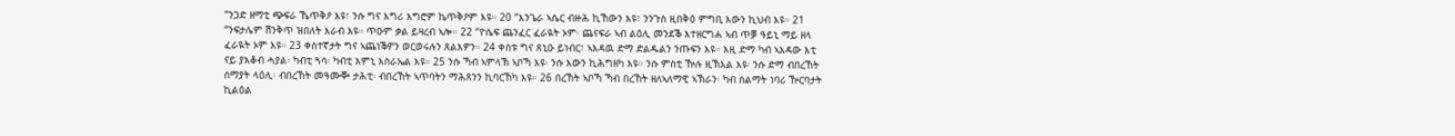“ንጋድ ዘማቲ ጭፍራ ኼጥቅዖ እዩ፣ ንሱ ግና እግሪ እግሮም ኬጥቅዖም እዩ። 20 “እንጌራ ኣሴር ብዙሕ ኪኸውን እዩ፣ ንንጉስ ዚበቅዕ ምግቢ እውን ኪህብ እዩ። 21 “ንፍታሌም ሽንቅጥ ዝበለት እራብ እዩ። ጥዑም ቃል ይዛረብ ኣሎ። 22 “ዮሴፍ ጨንፈር ፈራዪት ኦም፡ ጨናፍራ ኣብ ልዕሊ መንደቕ እተዘርግሐ ኣብ ጥቓ ዓይኒ ማይ ዘላ ፈራዪት ኦም እዩ። 23 ቀስተኛታት ግና ኣጨነቕዎን ወርወሩሉን ጸልእዎን። 24 ቀስቱ ግና ጸኒዑ ይነብር፣ ኣእዳዉ ድማ ድልዱልን ንጡፍን እዩ። እዚ ድማ ካብ ኣእዳው እቲ ናይ ያእቆብ ሓያል፡ ካብቲ ጓሳ፡ ካብቲ እምኒ እስራኤል እዩ። 25 ንሱ ኻብ ኣምላኽ ኣቦኻ እዩ፡ ንሱ እውን ኪሕግዘካ እዩ። ንሱ ምስቲ ዅሉ ዚኽእል እዩ፡ ንሱ ድማ ብበረኸት ሰማያት ላዕሊ፡ ብበረኸት መዓሙቝ ታሕቲ፡ ብበረኸት ኣጥባትን ማሕጸንን ኪባርኸካ እዩ። 26 በረኸት ኣቦኻ ኻብ በረኸት ዘለኣለማዊ ኣኽራን፡ ካብ ስልማት ነባሪ ዅርባታት ኪልዕል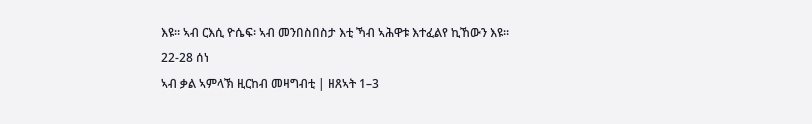እዩ። ኣብ ርእሲ ዮሴፍ፡ ኣብ መንበስበስታ እቲ ኻብ ኣሕዋቱ እተፈልየ ኪኸውን እዩ።
22-28 ሰነ
ኣብ ቃል ኣምላኽ ዚርከብ መዛግብቲ | ዘጸኣት 1–3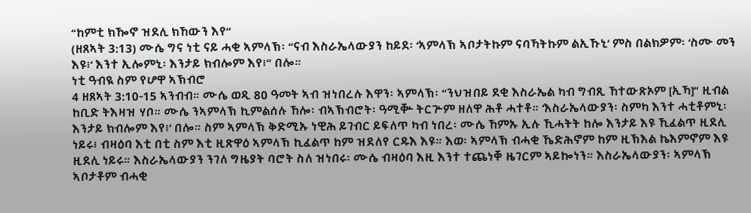“ከምቲ ክዀኖ ዝደሊ ክኸውን እየ”
(ዘጸኣት 3:13) ሙሴ ግና ነቲ ናይ ሓቂ ኣምላኽ፡ “ናብ እስራኤላውያን ከይደ፡ ‘ኣምላኽ ኣቦታትኩም ናባኻትኩም ልኢኹኒ’ ምስ በልክዎም፡ ‘ስሙ መን እዩ፧’ እንተ ኢሎምኒ፡ እንታይ ክብሎም እየ፧” በሎ።
ነቲ ዓብዪ ስም የሆዋ ኣኽብሮ
4 ዘጸኣት 3:10-15 ኣንብብ። ሙሴ ወዲ 80 ዓመት ኣብ ዝነበረሉ እዋን፡ ኣምላኽ፡ “ንህዝበይ ደቂ እስራኤል ካብ ግብጺ ኸተውጽኦም [ኢኻ]” ዚብል ከቢድ ትእዛዝ ሃቦ። ሙሴ ንኣምላኽ ኪምልሰሉ ኸሎ፡ ብኣኽብሮት፡ ዓሚቝ ትርጕም ዘለዋ ሕቶ ሓተቶ። ‘እስራኤላውያን፡ ስምካ እንተ ሓቲቶምኒ፡ እንታይ ክብሎም እየ፧’ በሎ። ስም ኣምላኽ ቅድሚኡ ነዊሕ ይገብር ይፍለጥ ካብ ነበረ፡ ሙሴ ኸምኡ ኢሉ ኺሓትት ከሎ እንታይ እዩ ኺፈልጥ ዚደሊ ነይሩ፧ ብዛዕባ እቲ በቲ ስም እቲ ዚጽዋዕ ኣምላኽ ኪፈልጥ ከም ዝደለየ ርዱእ እዩ። እወ፡ ኣምላኽ ብሓቂ ኼድሕኖም ከም ዚኽእል ኬእምኖም እዩ ዚደሊ ነይሩ። እስራኤላውያን ንገለ ግዜያት ባሮት ስለ ዝነበሩ፡ ሙሴ ብዛዕባ እዚ እንተ ተጨነቐ ዜገርም ኣይኰነን። እስራኤላውያን፡ ኣምላኽ ኣቦታቶም ብሓቂ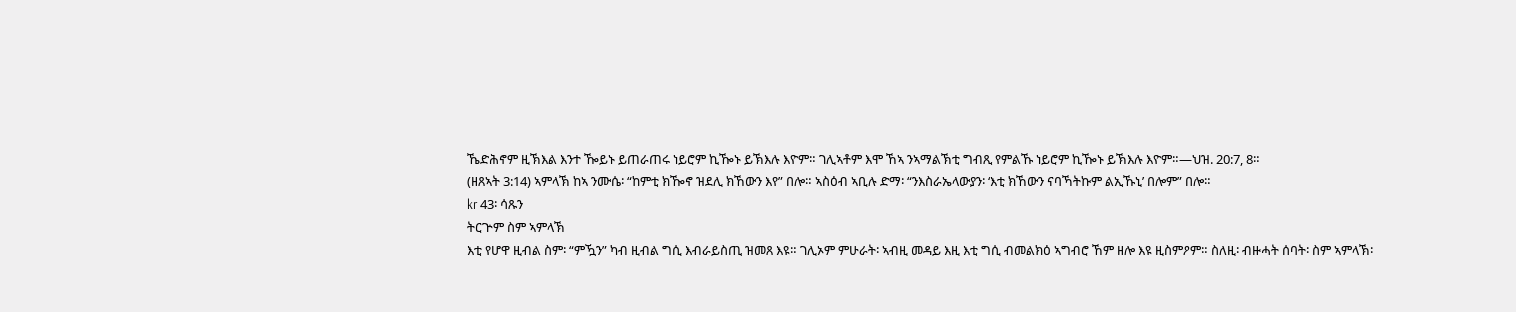ኼድሕኖም ዚኽእል እንተ ዀይኑ ይጠራጠሩ ነይሮም ኪዀኑ ይኽእሉ እዮም። ገሊኣቶም እሞ ኸኣ ንኣማልኽቲ ግብጺ የምልኹ ነይሮም ኪዀኑ ይኽእሉ እዮም።—ህዝ. 20:7, 8።
(ዘጸኣት 3:14) ኣምላኽ ከኣ ንሙሴ፡ “ከምቲ ክዀኖ ዝደሊ ክኸውን እየ” በሎ። ኣስዕብ ኣቢሉ ድማ፡ “ንእስራኤላውያን፡ ‘እቲ ክኸውን ናባኻትኩም ልኢኹኒ’ በሎም” በሎ።
kr 43፡ ሳጹን
ትርጕም ስም ኣምላኽ
እቲ የሆዋ ዚብል ስም፡ “ምዃን” ካብ ዚብል ግሲ እብራይስጢ ዝመጸ እዩ። ገሊኦም ምሁራት፡ ኣብዚ መዳይ እዚ እቲ ግሲ ብመልክዕ ኣግብሮ ኸም ዘሎ እዩ ዚስምዖም። ስለዚ፡ ብዙሓት ሰባት፡ ስም ኣምላኽ፡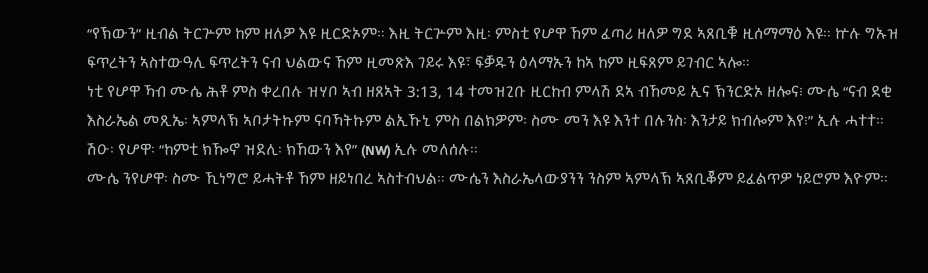“የኽውን” ዚብል ትርጕም ከም ዘለዎ እዩ ዚርድኦም። እዚ ትርጕም እዚ፡ ምስቲ የሆዋ ኸም ፈጣሪ ዘለዎ ግደ ኣጸቢቑ ዚሰማማዕ እዩ። ኵሉ ግኡዝ ፍጥረትን ኣስተውዓሊ ፍጥረትን ናብ ህልውና ኸም ዚመጽእ ገይሩ እዩ፣ ፍቓዱን ዕላማኡን ከኣ ከም ዚፍጸም ይገብር ኣሎ።
ነቲ የሆዋ ኻብ ሙሴ ሕቶ ምስ ቀረበሉ ዝሃቦ ኣብ ዘጸኣት 3:13, 14 ተመዝጊቡ ዚርከብ ምላሽ ደኣ ብኸመይ ኢና ኽንርድኦ ዘሎና፧ ሙሴ “ናብ ደቂ እስራኤል መጺኤ፡ ኣምላኽ ኣቦታትኩም ናባኻትኩም ልኢኹኒ ምስ በልክዎም፡ ስሙ መን እዩ እንተ በሉንስ፡ እንታይ ክብሎም እየ፧” ኢሉ ሓተተ። ሽዑ፡ የሆዋ፡ “ከምቲ ክዀኖ ዝደሊ፡ ክኸውን እየ” (NW) ኢሉ መለሰሉ።
ሙሴ ንየሆዋ፡ ስሙ ኺነግሮ ይሓትቶ ኸም ዘይነበረ ኣስተብህል። ሙሴን እስራኤላውያንን ንስም ኣምላኽ ኣጸቢቖም ይፈልጥዎ ነይሮም እዮም።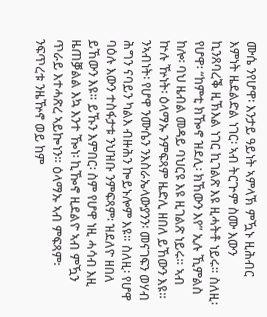ሙሴ ንየሆዋ፡ እንታይ ዓይነት ኣምላኽ ምዃኑ ዚሕብር እምነት ዜደልድል ነገር፡ ኣብ ትርጕም ስሙ እውን ኪንጸባረቕ ዚኽእል ነገር ኪገልጽ እዩ ዚሓትቶ ነይሩ። ስለዚ፡ የሆዋ፡ “ከምቲ ክዀኖ ዝደሊ፡ ክኸውን እየ” ኢሉ ኺምልስ ከሎ፡ ባህ ዜብል መዳይ ባህርዩ እዩ ዚገልጽ ነይሩ። ኣብ ኵሉ ዅነት፡ ዕላማኡ ንምፍጻም ዜድሊ ዘበለ ይኸውን እዩ። ንኣብነት፡ የሆዋ ንሙሴን ንእስራኤላውያንን፡ መናገፍን ወሃብ ሕግን ናባይን ካልእ ብዙሕን ኰይኑሎም እዩ። ስለዚ፡ የሆዋ ባዕሉ እውን ተስፋታቱ ንህዝቡ ንምፍጻም፡ ዝደለዮ ዘበለ ይኸውን እዩ። ይኹን እምበር፡ ስም የሆዋ ነዚ ሓሳብ እዚ ዜጠቓልል እኳ እንተ ዀነ፡ ኪዀኖ ዚደልዮ ኣብ ምዃን ጥራይ እተሓጽረ ኣይኰነን። ዕላማኡ ኣብ ምፍጻም፡ ንፍጥረቱ ንዜዅኖ ወይ ከም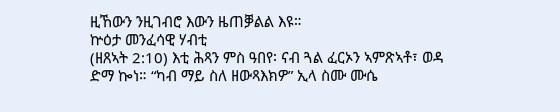ዚኸውን ንዚገብሮ እውን ዜጠቓልል እዩ።
ኵዕታ መንፈሳዊ ሃብቲ
(ዘጸኣት 2:10) እቲ ሕጻን ምስ ዓበየ፡ ናብ ጓል ፈርኦን ኣምጽኣቶ፣ ወዳ ድማ ኰነ። “ካብ ማይ ስለ ዘውጻእክዎ” ኢላ ስሙ ሙሴ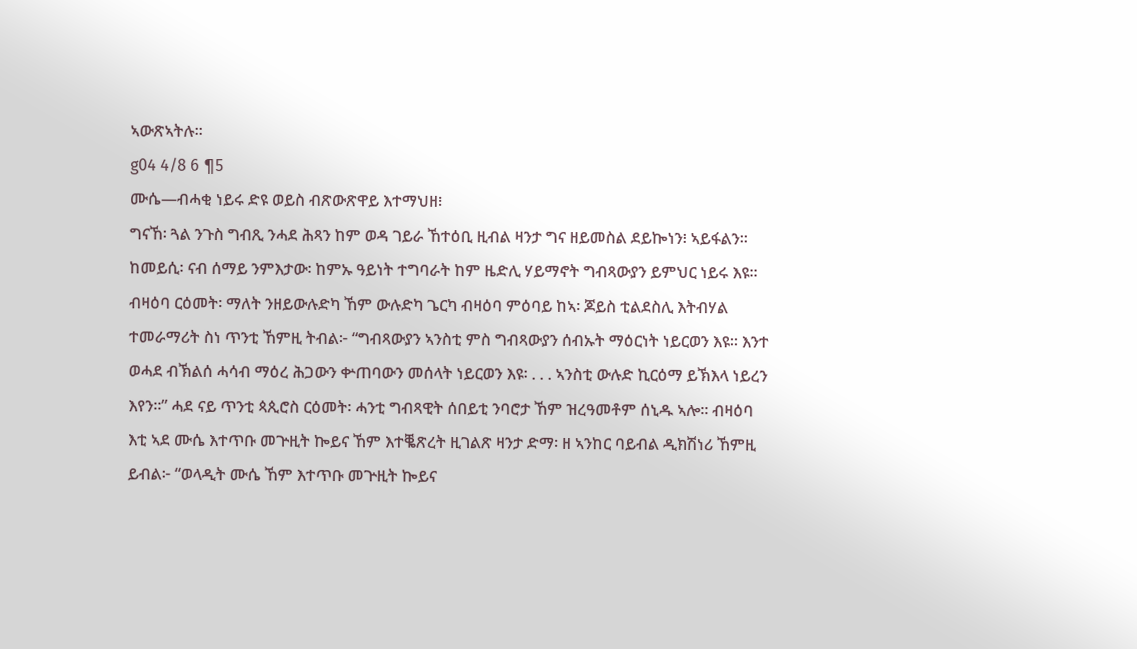ኣውጽኣትሉ።
g04 4/8 6 ¶5
ሙሴ—ብሓቂ ነይሩ ድዩ ወይስ ብጽውጽዋይ እተማህዘ፧
ግናኸ፡ ጓል ንጉስ ግብጺ ንሓደ ሕጻን ከም ወዳ ገይራ ኸተዕቢ ዚብል ዛንታ ግና ዘይመስል ደይኰነን፧ ኣይፋልን። ከመይሲ፡ ናብ ሰማይ ንምእታው፡ ከምኡ ዓይነት ተግባራት ከም ዜድሊ ሃይማኖት ግብጻውያን ይምህር ነይሩ እዩ። ብዛዕባ ርዕመት፡ ማለት ንዘይውሉድካ ኸም ውሉድካ ጌርካ ብዛዕባ ምዕባይ ከኣ፡ ጆይስ ቲልደስሊ እትብሃል ተመራማሪት ስነ ጥንቲ ኸምዚ ትብል፦ “ግብጻውያን ኣንስቲ ምስ ግብጻውያን ሰብኡት ማዕርነት ነይርወን እዩ። እንተ ወሓደ ብኽልሰ ሓሳብ ማዕረ ሕጋውን ቍጠባውን መሰላት ነይርወን እዩ፡ . . . ኣንስቲ ውሉድ ኪርዕማ ይኽእላ ነይረን እየን።” ሓደ ናይ ጥንቲ ጳጲሮስ ርዕመት፡ ሓንቲ ግብጻዊት ሰበይቲ ንባሮታ ኸም ዝረዓመቶም ሰኒዱ ኣሎ። ብዛዕባ እቲ ኣደ ሙሴ እተጥቡ መጕዚት ኰይና ኸም እተቘጽረት ዚገልጽ ዛንታ ድማ፡ ዘ ኣንከር ባይብል ዲክሽነሪ ኸምዚ ይብል፦ “ወላዲት ሙሴ ኸም እተጥቡ መጕዚት ኰይና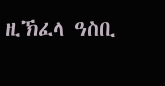ዚኽፈላ ዓስቢ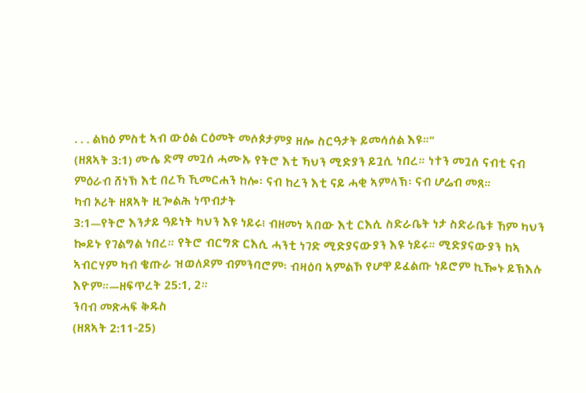. . . ልክዕ ምስቲ ኣብ ውዕል ርዕመት መሶጶታምያ ዘሎ ስርዓታት ይመሳሰል እዩ።”
(ዘጸኣት 3:1) ሙሴ ድማ መጓሰ ሓሙኡ የትሮ እቲ ኻህን ሚድያን ይጓሲ ነበረ። ነተን መጓሰ ናብቲ ናብ ምዕራብ ሸነኽ እቲ በረኻ ኺመርሐን ከሎ፡ ናብ ከረን እቲ ናይ ሓቂ ኣምላኽ፡ ናብ ሆሬብ መጸ።
ካብ ኦሪት ዘጸኣት ዚጐልሕ ነጥብታት
3:1—የትሮ እንታይ ዓይነት ካህን እዩ ነይሩ፧ ብዘመነ ኣበው እቲ ርእሲ ስድራቤት ነታ ስድራቤቱ ኸም ካህን ኰይኑ የገልግል ነበረ። የትሮ ብርግጽ ርእሲ ሓንቲ ነገድ ሚድያናውያን እዩ ነይሩ። ሚድያናውያን ከኣ ኣብርሃም ካብ ቄጡራ ዝወለዶም ብምንባሮም፡ ብዛዕባ ኣምልኾ የሆዋ ይፈልጡ ነይሮም ኪዀኑ ይኽእሉ እዮም።—ዘፍጥረት 25:1, 2።
ንባብ መጽሓፍ ቅዱስ
(ዘጸኣት 2:11-25)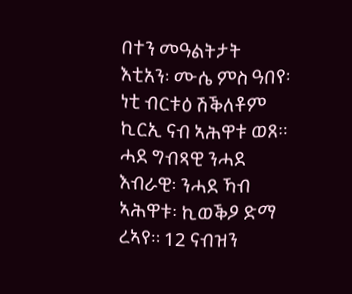በተን መዓልትታት እቲአን፡ ሙሴ ምስ ዓበየ፡ ነቲ ብርቱዕ ሽቕለቶም ኪርኢ ናብ ኣሕዋቱ ወጸ። ሓደ ግብጻዊ ንሓደ እብራዊ፡ ንሓደ ኻብ ኣሕዋቱ፡ ኪወቕዖ ድማ ረኣየ። 12 ናብዝን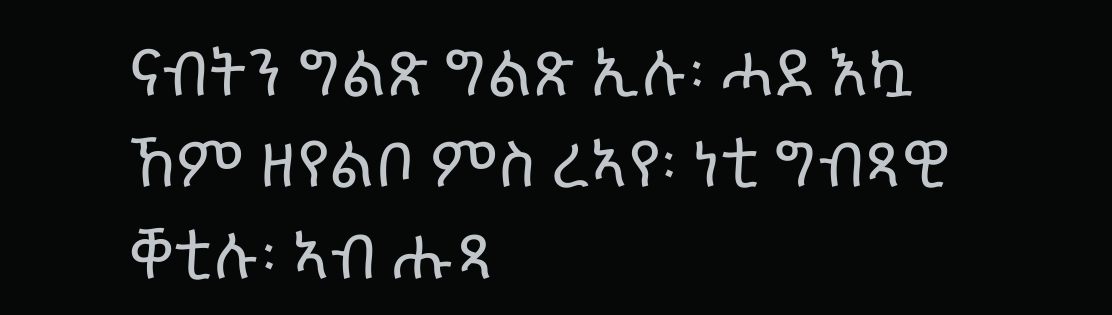ናብትን ግልጽ ግልጽ ኢሉ፡ ሓደ እኳ ኸም ዘየልቦ ምስ ረኣየ፡ ነቲ ግብጻዊ ቐቲሉ፡ ኣብ ሑጻ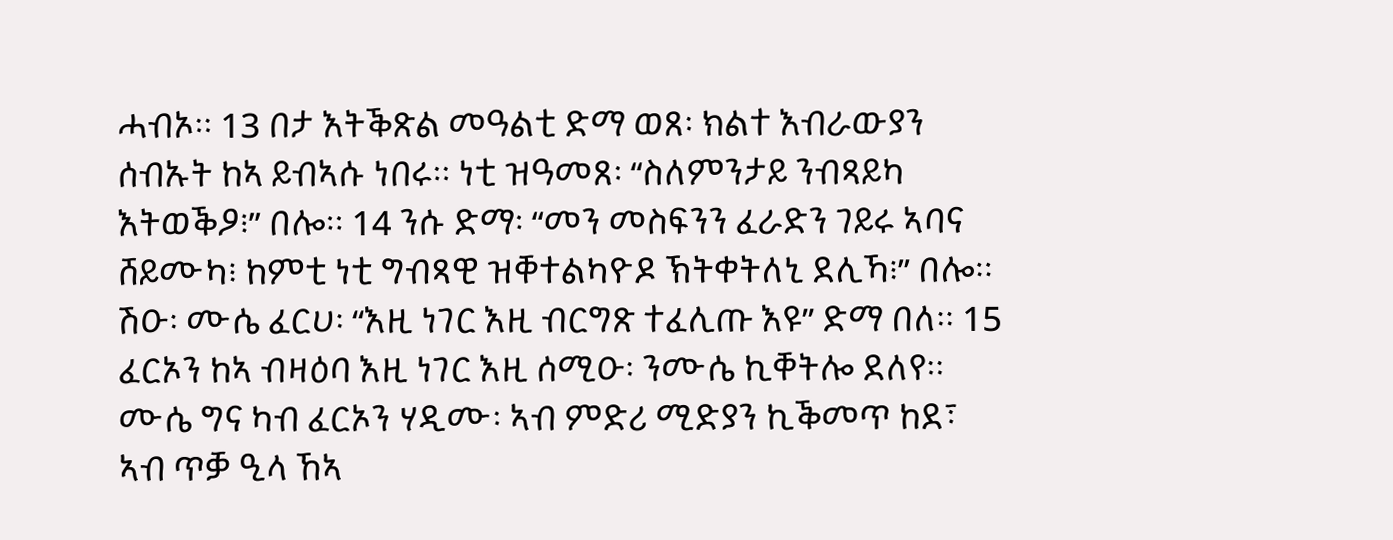ሓብኦ። 13 በታ እትቕጽል መዓልቲ ድማ ወጸ፡ ክልተ እብራውያን ሰብኡት ከኣ ይብኣሱ ነበሩ። ነቲ ዝዓመጸ፡ “ስለምንታይ ንብጻይካ እትወቕዖ፧” በሎ። 14 ንሱ ድማ፡ “መን መስፍንን ፈራድን ገይሩ ኣባና ሸይሙካ፧ ከምቲ ነቲ ግብጻዊ ዝቐተልካዮዶ ኽትቀትለኒ ደሊኻ፧” በሎ። ሽዑ፡ ሙሴ ፈርሀ፡ “እዚ ነገር እዚ ብርግጽ ተፈሊጡ እዩ” ድማ በለ። 15 ፈርኦን ከኣ ብዛዕባ እዚ ነገር እዚ ሰሚዑ፡ ንሙሴ ኪቐትሎ ደለየ። ሙሴ ግና ካብ ፈርኦን ሃዲሙ፡ ኣብ ምድሪ ሚድያን ኪቕመጥ ከደ፣ ኣብ ጥቓ ዒላ ኸኣ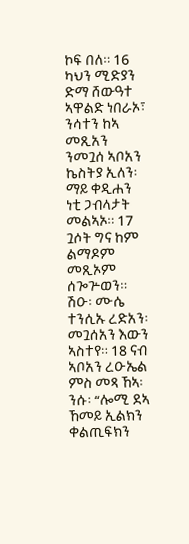ኮፍ በለ። 16 ካህን ሚድያን ድማ ሸውዓተ ኣዋልድ ነበራኦ፣ ንሳተን ከኣ መጺአን ንመጓሰ ኣቦአን ኬስትያ ኢለን፡ ማይ ቀዲሐን ነቲ ጋብላታት መልኣኦ። 17 ጓሶት ግና ከም ልማዶም መጺኦም ሰጐጕወን። ሽዑ፡ ሙሴ ተንሲኡ ረድአን፡ መጓሰአን እውን ኣስተየ። 18 ናብ ኣቦአን ረዑኤል ምስ መጻ ኸኣ፡ ንሱ፡ “ሎሚ ደኣ ኸመይ ኢልክን ቀልጢፍክን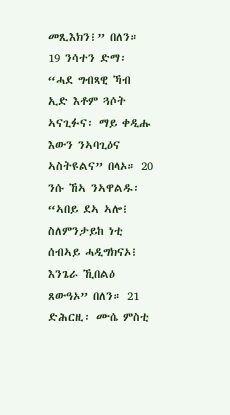መጺእክን፧” በለን። 19 ንሳተን ድማ፡ “ሓደ ግብጻዊ ኻብ ኢድ እቶም ጓሶት ኣናጊፉና፡ ማይ ቀዲሑ እውን ንኣባጊዕና ኣስትዩልና” በላኦ። 20 ንሱ ኸኣ ንኣዋልዱ፡ “ኣበይ ደኣ ኣሎ፧ ስለምንታይከ ነቲ ሰብኣይ ሓዲግክናኦ፧ እንጌራ ኺበልዕ ጸውዓኦ” በለን። 21 ድሕርዚ፡ ሙሴ ምስቲ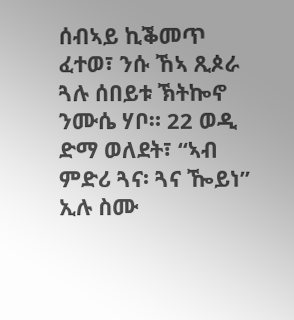ሰብኣይ ኪቕመጥ ፈተወ፣ ንሱ ኸኣ ጺጶራ ጓሉ ሰበይቱ ኽትኰኖ ንሙሴ ሃቦ። 22 ወዲ ድማ ወለደት፣ “ኣብ ምድሪ ጓና፡ ጓና ዀይነ” ኢሉ ስሙ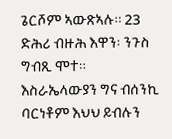ጌርሾም ኣውጽኣሉ። 23 ድሕሪ ብዙሕ እዋን፡ ንጉስ ግብጺ ሞተ። እስራኤላውያን ግና ብሰንኪ ባርነቶም እህህ ይብሉን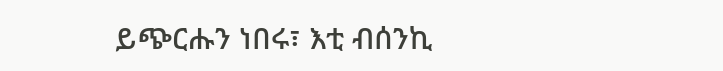ይጭርሑን ነበሩ፣ እቲ ብሰንኪ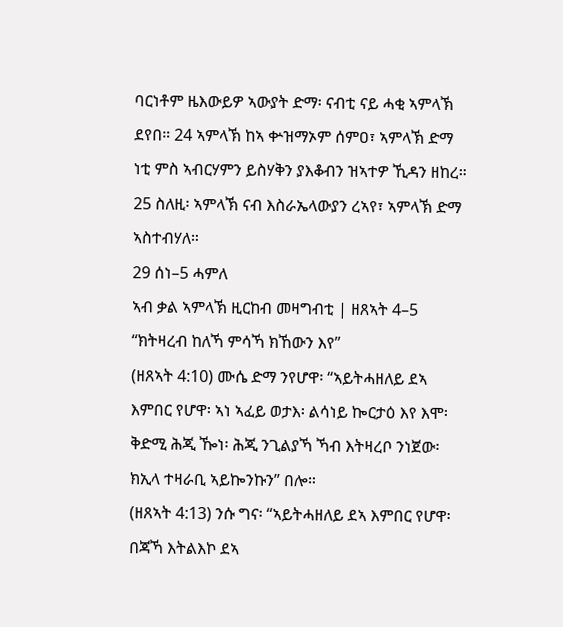ባርነቶም ዜእውይዎ ኣውያት ድማ፡ ናብቲ ናይ ሓቂ ኣምላኽ ደየበ። 24 ኣምላኽ ከኣ ቍዝማኦም ሰምዐ፣ ኣምላኽ ድማ ነቲ ምስ ኣብርሃምን ይስሃቅን ያእቆብን ዝኣተዎ ኺዳን ዘከረ። 25 ስለዚ፡ ኣምላኽ ናብ እስራኤላውያን ረኣየ፣ ኣምላኽ ድማ ኣስተብሃለ።
29 ሰነ–5 ሓምለ
ኣብ ቃል ኣምላኽ ዚርከብ መዛግብቲ | ዘጸኣት 4–5
“ክትዛረብ ከለኻ ምሳኻ ክኸውን እየ”
(ዘጸኣት 4:10) ሙሴ ድማ ንየሆዋ፡ “ኣይትሓዘለይ ደኣ እምበር የሆዋ፡ ኣነ ኣፈይ ወታእ፡ ልሳነይ ኰርታዕ እየ እሞ፡ ቅድሚ ሕጂ ዀነ፡ ሕጂ ንጊልያኻ ኻብ እትዛረቦ ንነጀው፡ ክኢላ ተዛራቢ ኣይኰንኩን” በሎ።
(ዘጸኣት 4:13) ንሱ ግና፡ “ኣይትሓዘለይ ደኣ እምበር የሆዋ፡ በጃኻ እትልእኮ ደኣ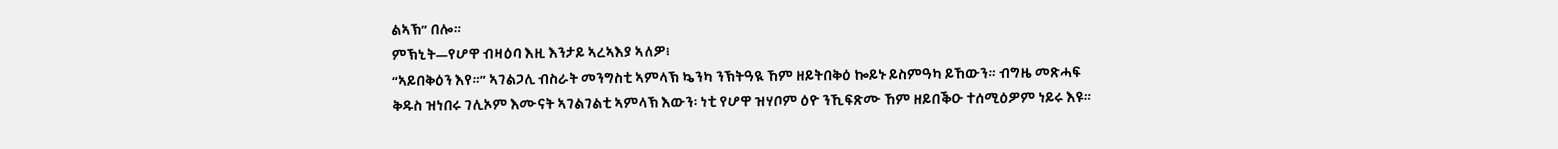ልኣኽ” በሎ።
ምኽኒት—የሆዋ ብዛዕባ እዚ እንታይ ኣረኣእያ ኣለዎ፧
“ኣይበቅዕን እየ።” ኣገልጋሊ ብስራት መንግስቲ ኣምላኽ ኴንካ ንኽትዓዪ ኸም ዘይትበቅዕ ኰይኑ ይስምዓካ ይኸውን። ብግዜ መጽሓፍ ቅዱስ ዝነበሩ ገሊኦም እሙናት ኣገልገልቲ ኣምላኽ እውን፡ ነቲ የሆዋ ዝሃቦም ዕዮ ንኺፍጽሙ ኸም ዘይበቕዑ ተሰሚዕዎም ነይሩ እዩ።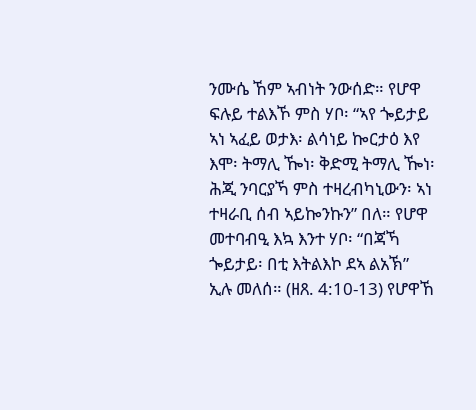ንሙሴ ኸም ኣብነት ንውሰድ። የሆዋ ፍሉይ ተልእኾ ምስ ሃቦ፡ “ኣየ ጐይታይ ኣነ ኣፈይ ወታእ፡ ልሳነይ ኰርታዕ እየ እሞ፡ ትማሊ ዀነ፡ ቅድሚ ትማሊ ዀነ፡ ሕጂ ንባርያኻ ምስ ተዛረብካኒውን፡ ኣነ ተዛራቢ ሰብ ኣይኰንኩን” በለ። የሆዋ መተባብዒ እኳ እንተ ሃቦ፡ “በጃኻ ጐይታይ፡ በቲ እትልእኮ ደኣ ልአኽ” ኢሉ መለሰ። (ዘጸ. 4:10-13) የሆዋኸ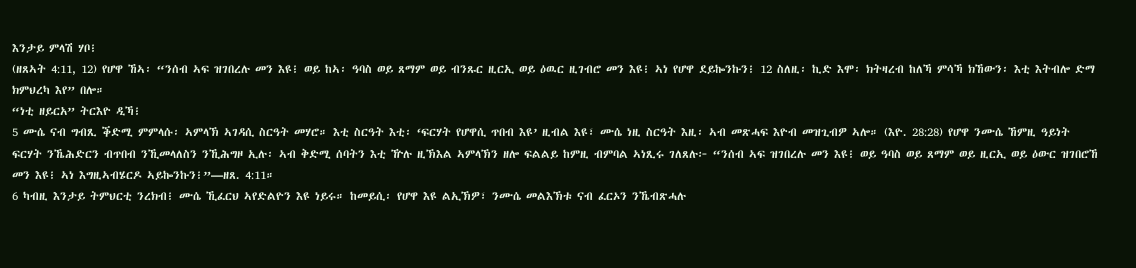እንታይ ምላሽ ሃቦ፧
(ዘጸኣት 4:11, 12) የሆዋ ኸኣ፡ “ንሰብ ኣፍ ዝገበረሉ መን እዩ፧ ወይ ከኣ፡ ዓባስ ወይ ጸማም ወይ ብንጹር ዚርኢ ወይ ዕዉር ዚገብሮ መን እዩ፧ ኣነ የሆዋ ደይኰንኩን፧ 12 ስለዚ፡ ኪድ እሞ፡ ክትዛረብ ከለኻ ምሳኻ ክኸውን፡ እቲ እትብሎ ድማ ክምህረካ እየ” በሎ።
“ነቲ ዘይርአ” ትርእዮ ዲኻ፧
5 ሙሴ ናብ ግብጺ ቕድሚ ምምላሱ፡ ኣምላኽ ኣገዳሲ ስርዓት መሃሮ። እቲ ስርዓት እቲ፡ ‘ፍርሃት የሆዋሲ ጥበብ እዩ’ ዚብል እዩ፣ ሙሴ ነዚ ስርዓት እዚ፡ ኣብ መጽሓፍ እዮብ መዝጊብዎ ኣሎ። (እዮ. 28:28) የሆዋ ንሙሴ ኸምዚ ዓይነት ፍርሃት ንኼሕድርን ብጥበብ ንኺመላለስን ንኺሕግዞ ኢሉ፡ ኣብ ቅድሚ ሰባትን እቲ ዅሉ ዚኽእል ኣምላኽን ዘሎ ፍልልይ ከምዚ ብምባል ኣነጺሩ ገለጸሉ፦ “ንሰብ ኣፍ ዝገበረሉ መን እዩ፧ ወይ ዓባስ ወይ ጸማም ወይ ዚርኢ ወይ ዕውር ዝገበሮኸ መን እዩ፧ ኣነ እግዚኣብሄርዶ ኣይኰንኩን፧”—ዘጸ. 4:11።
6 ካብዚ እንታይ ትምህርቲ ንረክብ፧ ሙሴ ኺፈርህ ኣየድልዮን እዩ ነይሩ። ከመይሲ፡ የሆዋ እዩ ልኢኽዎ፣ ንሙሴ መልእኽቱ ናብ ፈርኦን ንኼብጽሓሉ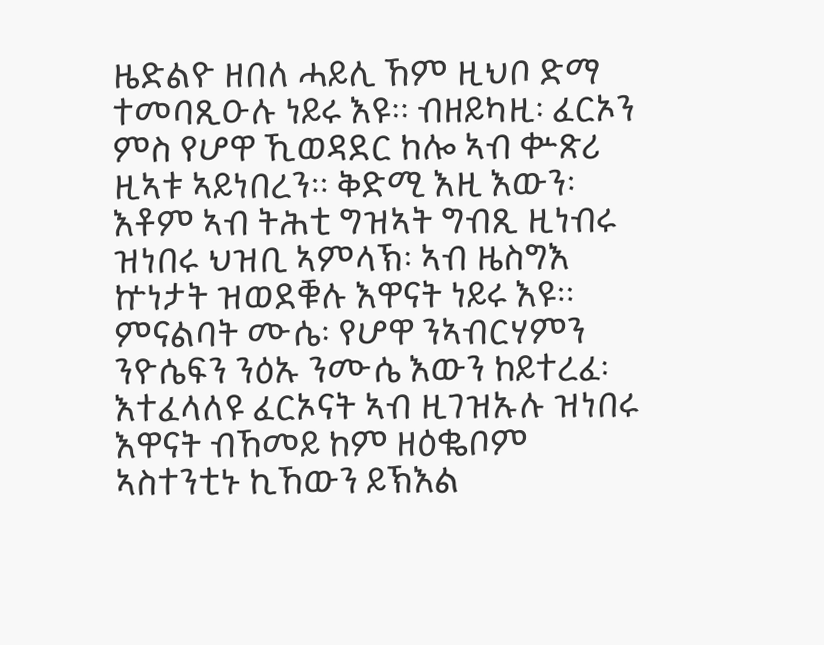ዜድልዮ ዘበለ ሓይሊ ኸም ዚህቦ ድማ ተመባጺዑሉ ነይሩ እዩ። ብዘይካዚ፡ ፈርኦን ምስ የሆዋ ኺወዳደር ከሎ ኣብ ቍጽሪ ዚኣቱ ኣይነበረን። ቅድሚ እዚ እውን፡ እቶም ኣብ ትሕቲ ግዝኣት ግብጺ ዚነብሩ ዝነበሩ ህዝቢ ኣምላኽ፡ ኣብ ዜስግእ ኵነታት ዝወደቑሉ እዋናት ነይሩ እዩ። ምናልባት ሙሴ፡ የሆዋ ንኣብርሃምን ንዮሴፍን ንዕኡ ንሙሴ እውን ከይተረፈ፡ እተፈላለዩ ፈርኦናት ኣብ ዚገዝኡሉ ዝነበሩ እዋናት ብኸመይ ከም ዘዕቈቦም ኣስተንቲኑ ኪኸውን ይኽእል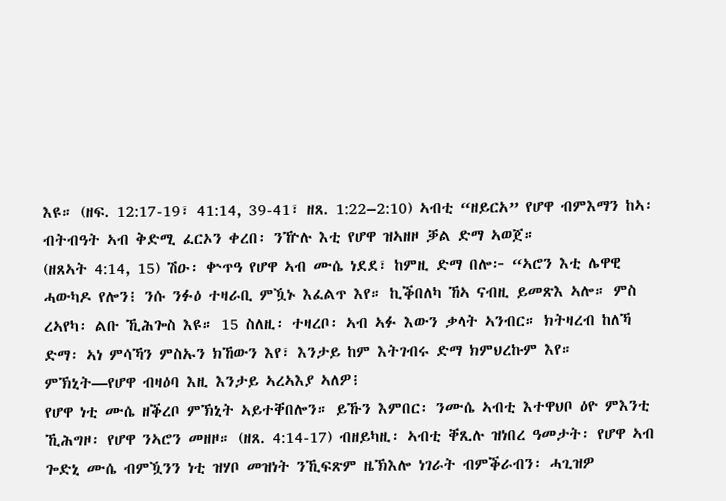እዩ። (ዘፍ. 12:17-19፣ 41:14, 39-41፣ ዘጸ. 1:22–2:10) ኣብቲ “ዘይርአ” የሆዋ ብምእማን ከኣ፡ ብትብዓት ኣብ ቅድሚ ፈርኦን ቀረበ፡ ንዅሉ እቲ የሆዋ ዝኣዘዞ ቓል ድማ ኣወጀ።
(ዘጸኣት 4:14, 15) ሽዑ፡ ቍጥዓ የሆዋ ኣብ ሙሴ ነደደ፣ ከምዚ ድማ በሎ፦ “ኣሮን እቲ ሌዋዊ ሓውካዶ የሎን፧ ንሱ ንፉዕ ተዛራቢ ምዃኑ እፈልጥ እየ። ኪቕበለካ ኸኣ ናብዚ ይመጽእ ኣሎ። ምስ ረኣየካ፡ ልቡ ኺሕጐስ እዩ። 15 ስለዚ፡ ተዛረቦ፡ ኣብ ኣፉ እውን ቃላት ኣንብር። ክትዛረብ ከለኻ ድማ፡ ኣነ ምሳኻን ምስኡን ክኸውን እየ፣ እንታይ ከም እትገብሩ ድማ ክምህረኩም እየ።
ምኽኒት—የሆዋ ብዛዕባ እዚ እንታይ ኣረኣእያ ኣለዎ፧
የሆዋ ነቲ ሙሴ ዘቕረቦ ምኽኒት ኣይተቐበሎን። ይኹን እምበር፡ ንሙሴ ኣብቲ እተዋህቦ ዕዮ ምእንቲ ኺሕግዞ፡ የሆዋ ንኣሮን መዘዞ። (ዘጸ. 4:14-17) ብዘይካዚ፡ ኣብቲ ቐጺሉ ዝነበረ ዓመታት፡ የሆዋ ኣብ ጐድኒ ሙሴ ብምዃንን ነቲ ዝሃቦ መዝነት ንኺፍጽም ዜኽእሎ ነገራት ብምቕራብን፡ ሓጊዝዎ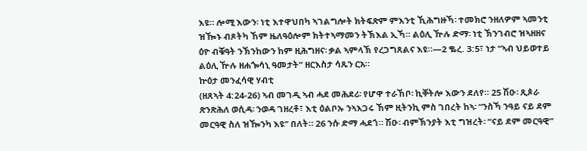እዩ። ሎሚ እውን፡ ነቲ እተዋህበካ ኣገልግሎት ክትፍጽም ምእንቲ ኺሕግዙኻ፡ ተመክሮ ንዘለዎም ኣመንቲ ዝዀኑ ብጾትካ ኸም ዜለዓዕሎም ክትተኣማመን ትኽእል ኢኻ። ልዕሊ ዅሉ ድማ፡ ነቲ ኽንገብሮ ዝኣዘዘና ዕዮ ብቑዓት ንኽንከውን ከም ዚሕግዘና፡ ቃል ኣምላኽ የረጋግጸልና እዩ።—2 ቈረ. 3:5፣ ነታ “ኣብ ህይወተይ ልዕሊ ዅሉ ዘሐጐሳኒ ዓመታት” ዘርእስታ ሳጹን ርአ።
ኵዕታ መንፈሳዊ ሃብቲ
(ዘጸኣት 4:24-26) ኣብ መገዲ ኣብ ሓደ መሕደሪ፡ የሆዋ ተራኸቦ፡ ኪቐትሎ እውን ደለየ። 25 ሽዑ፡ ጺጶራ ጽንጽሕለ ወሲዳ፡ ንወዳ ገዘረቶ፣ እቲ ዕልቦኡ ንኣእጋሩ ኸም ዚትንኪ ምስ ገበረት ከኣ፡ “ንስኻ ንዓይ ናይ ደም መርዓዊ ስለ ዝዀንካ እዩ” በለት። 26 ንሱ ድማ ሓደጎ። ሽዑ፡ ብምኽንያት እቲ ግዝረት፡ “ናይ ደም መርዓዊ”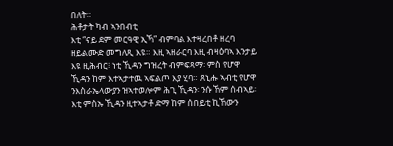በለት።
ሕቶታት ካብ ኣንበብቲ
እቲ “ናይ ደም መርዓዊ ኢኻ” ብምባል እተዛረበቶ ዘረባ ዘይልሙድ መግለጺ እዩ። እዚ ኣዘራርባ እዚ ብዛዕባኣ እንታይ እዩ ዚሕብር፧ ነቲ ኺዳን ግዝረት ብምፍጻማ፡ ምስ የሆዋ ኺዳን ከም እተኣታተዉ ኣፍልጦ እያ ሂባ። ጸኒሑ ኣብቲ የሆዋ ንእስራኤላውያን ዝኣተወሎም ሕጊ ኺዳን፡ ንሱ ኸም ሰብኣይ፡ እቲ ምስኡ ኺዳን ዚተኣታቶ ድማ ከም ሰበይቲ ኪኸውን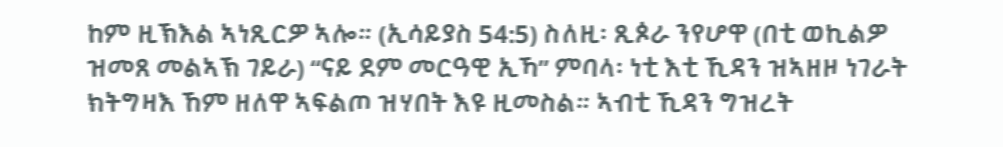ከም ዚኽእል ኣነጺርዎ ኣሎ። (ኢሳይያስ 54:5) ስለዚ፡ ጺጶራ ንየሆዋ (በቲ ወኪልዎ ዝመጸ መልኣኽ ገይራ) “ናይ ደም መርዓዊ ኢኻ” ምባላ፡ ነቲ እቲ ኺዳን ዝኣዘዞ ነገራት ክትግዛእ ኸም ዘለዋ ኣፍልጦ ዝሃበት እዩ ዚመስል። ኣብቲ ኺዳን ግዝረት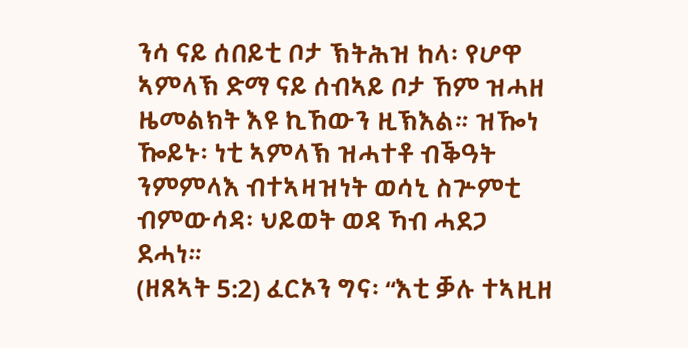ንሳ ናይ ሰበይቲ ቦታ ኽትሕዝ ከላ፡ የሆዋ ኣምላኽ ድማ ናይ ሰብኣይ ቦታ ኸም ዝሓዘ ዜመልክት እዩ ኪኸውን ዚኽእል። ዝዀነ ዀይኑ፡ ነቲ ኣምላኽ ዝሓተቶ ብቕዓት ንምምላእ ብተኣዛዝነት ወሳኒ ስጕምቲ ብምውሳዳ፡ ህይወት ወዳ ኻብ ሓደጋ ደሓነ።
(ዘጸኣት 5:2) ፈርኦን ግና፡ “እቲ ቓሉ ተኣዚዘ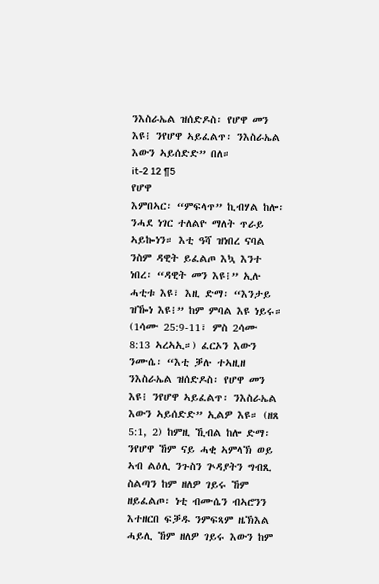ንእስራኤል ዝሰድዶስ፡ የሆዋ መን እዩ፧ ንየሆዋ ኣይፈልጥ፡ ንእስራኤል እውን ኣይሰድድ” በለ።
it-2 12 ¶5
የሆዋ
እምበኣር፡ “ምፍላጥ” ኪብሃል ከሎ፡ ንሓደ ነገር ተለልዮ ማለት ጥራይ ኣይኰነን። እቲ ዓሻ ዝነበረ ናባል ንስም ዳዊት ይፈልጦ እኳ እንተ ነበረ፡ “ዳዊት መን እዩ፧” ኢሉ ሓቲቱ እዩ፣ እዚ ድማ፡ “እንታይ ዝዀነ እዩ፧” ከም ምባል እዩ ነይሩ። (1ሳሙ 25:9-11፣ ምስ 2ሳሙ 8:13 ኣረኣኢ።) ፈርኦን እውን ንሙሴ፡ “እቲ ቓሉ ተኣዚዘ ንእስራኤል ዝሰድዶስ፡ የሆዋ መን እዩ፧ ንየሆዋ ኣይፈልጥ፡ ንእስራኤል እውን ኣይሰድድ” ኢልዎ እዩ። (ዘጸ 5:1, 2) ከምዚ ኺብል ከሎ ድማ፡ ንየሆዋ ኸም ናይ ሓቂ ኣምላኽ ወይ ኣብ ልዕሊ ንጉስን ጕዳያትን ግብጺ ስልጣን ከም ዘለዎ ገይሩ ኸም ዘይፈልጦ፡ ነቲ ብሙሴን ብኣሮንን እተዘርበ ፍቓዱ ንምፍጻም ዜኽእል ሓይሊ ኸም ዘለዎ ገይሩ እውን ከም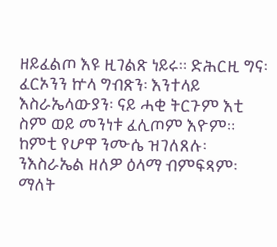ዘይፈልጦ እዩ ዚገልጽ ነይሩ። ድሕርዚ ግና፡ ፈርኦንን ኵላ ግብጽን፡ እንተላይ እስራኤላውያን፡ ናይ ሓቂ ትርጉም እቲ ስም ወይ መንነቱ ፈሊጦም እዮም። ከምቲ የሆዋ ንሙሴ ዝገለጸሉ፡ ንእስራኤል ዘለዎ ዕላማ ብምፍጻም፡ ማለት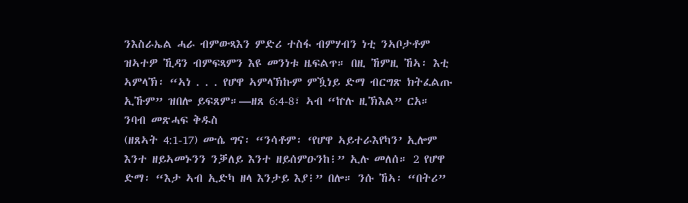ንእስራኤል ሓራ ብምውጻእን ምድሪ ተስፋ ብምሃብን ነቲ ንኣቦታቶም ዝኣተዎ ኺዳን ብምፍጻምን እዩ መንነቱ ዜፍልጥ። በዚ ኸምዚ ኸኣ፡ እቲ ኣምላኽ፡ “ኣነ . . . የሆዋ ኣምላኽኩም ምዃነይ ድማ ብርግጽ ክትፈልጡ ኢኹም” ዝበሎ ይፍጸም።—ዘጸ 6:4-8፣ ኣብ “ኵሉ ዚኽእል” ርአ።
ንባብ መጽሓፍ ቅዱስ
(ዘጸኣት 4:1-17) ሙሴ ግና፡ “ንሳቶም፡ ‘የሆዋ ኣይተራእየካን’ ኢሎም እንተ ዘይኣመኑንን ንቓለይ እንተ ዘይሰምዑንከ፧” ኢሉ መለሰ። 2 የሆዋ ድማ፡ “እታ ኣብ ኢድካ ዘላ እንታይ እያ፧” በሎ። ንሱ ኸኣ፡ “በትሪ”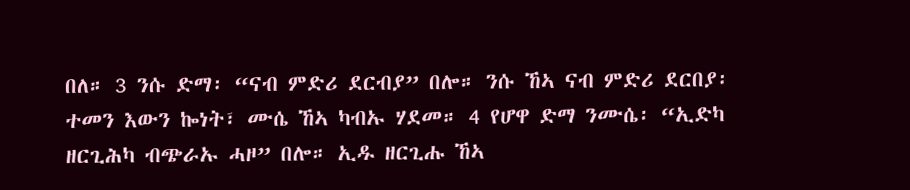በለ። 3 ንሱ ድማ፡ “ናብ ምድሪ ደርብያ” በሎ። ንሱ ኸኣ ናብ ምድሪ ደርበያ፡ ተመን እውን ኰነት፣ ሙሴ ኸኣ ካብኡ ሃደመ። 4 የሆዋ ድማ ንሙሴ፡ “ኢድካ ዘርጊሕካ ብጭራኡ ሓዞ” በሎ። ኢዱ ዘርጊሑ ኸኣ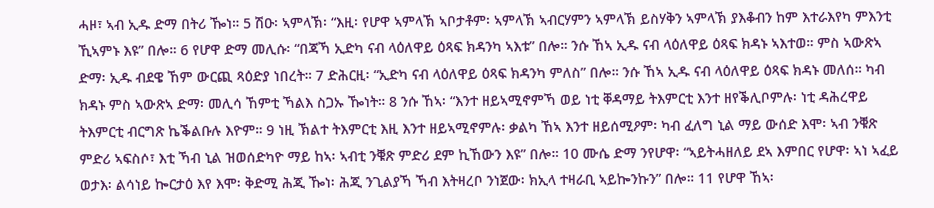ሓዞ፣ ኣብ ኢዱ ድማ በትሪ ዀነ። 5 ሽዑ፡ ኣምላኽ፡ “እዚ፡ የሆዋ ኣምላኽ ኣቦታቶም፡ ኣምላኽ ኣብርሃምን ኣምላኽ ይስሃቅን ኣምላኽ ያእቆብን ከም እተራእየካ ምእንቲ ኺኣምኑ እዩ” በሎ። 6 የሆዋ ድማ መሊሱ፡ “በጃኻ ኢድካ ናብ ላዕለዋይ ዕጻፍ ክዳንካ ኣእቱ” በሎ። ንሱ ኸኣ ኢዱ ናብ ላዕለዋይ ዕጻፍ ክዳኑ ኣእተወ። ምስ ኣውጽኣ ድማ፡ ኢዱ ብደዌ ኸም ውርጪ ጻዕድያ ነበረት። 7 ድሕርዚ፡ “ኢድካ ናብ ላዕለዋይ ዕጻፍ ክዳንካ ምለስ” በሎ። ንሱ ኸኣ ኢዱ ናብ ላዕለዋይ ዕጻፍ ክዳኑ መለሰ። ካብ ክዳኑ ምስ ኣውጽኣ ድማ፡ መሊሳ ኸምቲ ኻልእ ስጋኡ ዀነት። 8 ንሱ ኸኣ፡ “እንተ ዘይኣሚኖምኻ ወይ ነቲ ቐዳማይ ትእምርቲ እንተ ዘየቕሊቦምሉ፡ ነቲ ዳሕረዋይ ትእምርቲ ብርግጽ ኬቕልቡሉ እዮም። 9 ነዚ ኽልተ ትእምርቲ እዚ እንተ ዘይኣሚኖምሉ፡ ቃልካ ኸኣ እንተ ዘይሰሚዖም፡ ካብ ፈለግ ኒል ማይ ውሰድ እሞ፡ ኣብ ንቑጽ ምድሪ ኣፍስሶ፣ እቲ ኻብ ኒል ዝወሰድካዮ ማይ ከኣ፡ ኣብቲ ንቑጽ ምድሪ ደም ኪኸውን እዩ” በሎ። 10 ሙሴ ድማ ንየሆዋ፡ “ኣይትሓዘለይ ደኣ እምበር የሆዋ፡ ኣነ ኣፈይ ወታእ፡ ልሳነይ ኰርታዕ እየ እሞ፡ ቅድሚ ሕጂ ዀነ፡ ሕጂ ንጊልያኻ ኻብ እትዛረቦ ንነጀው፡ ክኢላ ተዛራቢ ኣይኰንኩን” በሎ። 11 የሆዋ ኸኣ፡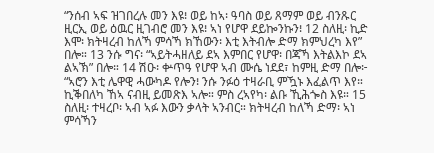“ንሰብ ኣፍ ዝገበረሉ መን እዩ፧ ወይ ከኣ፡ ዓባስ ወይ ጸማም ወይ ብንጹር ዚርኢ ወይ ዕዉር ዚገብሮ መን እዩ፧ ኣነ የሆዋ ደይኰንኩን፧ 12 ስለዚ፡ ኪድ እሞ፡ ክትዛረብ ከለኻ ምሳኻ ክኸውን፡ እቲ እትብሎ ድማ ክምህረካ እየ” በሎ። 13 ንሱ ግና፡ “ኣይትሓዘለይ ደኣ እምበር የሆዋ፡ በጃኻ እትልእኮ ደኣ ልኣኽ” በሎ። 14 ሽዑ፡ ቍጥዓ የሆዋ ኣብ ሙሴ ነደደ፣ ከምዚ ድማ በሎ፦ “ኣሮን እቲ ሌዋዊ ሓውካዶ የሎን፧ ንሱ ንፉዕ ተዛራቢ ምዃኑ እፈልጥ እየ። ኪቕበለካ ኸኣ ናብዚ ይመጽእ ኣሎ። ምስ ረኣየካ፡ ልቡ ኺሕጐስ እዩ። 15 ስለዚ፡ ተዛረቦ፡ ኣብ ኣፉ እውን ቃላት ኣንብር። ክትዛረብ ከለኻ ድማ፡ ኣነ ምሳኻን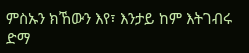ምስኡን ክኸውን እየ፣ እንታይ ከም እትገብሩ ድማ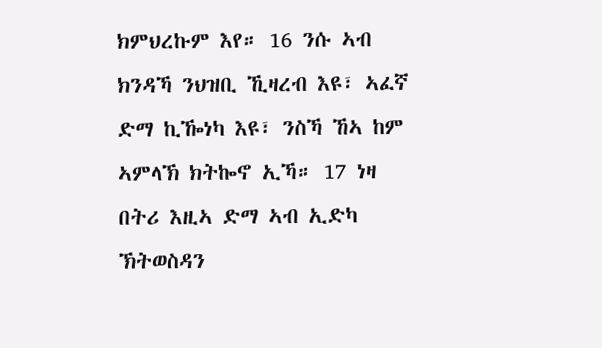ክምህረኩም እየ። 16 ንሱ ኣብ ክንዳኻ ንህዝቢ ኺዛረብ እዩ፣ ኣፈኛ ድማ ኪዀነካ እዩ፣ ንስኻ ኸኣ ከም ኣምላኽ ክትኰኖ ኢኻ። 17 ነዛ በትሪ እዚኣ ድማ ኣብ ኢድካ ኽትወስዳን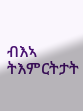ብእኣ ትእምርትታት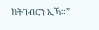ክትገብርን ኢኻ።”